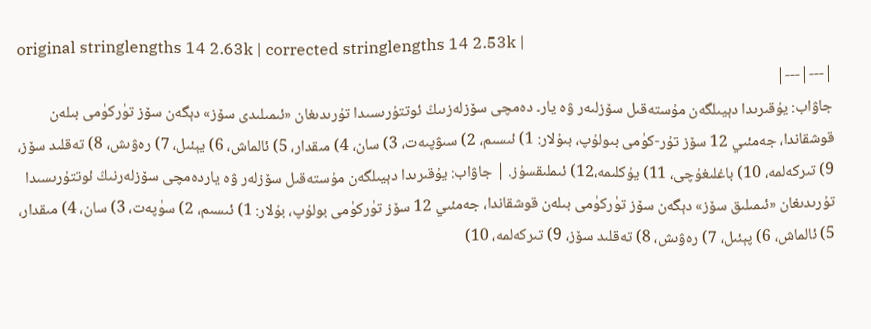original stringlengths 14 2.63k | corrected stringlengths 14 2.53k |
|---|---|
جاۋاب: يۇقىرىدا دېيىلگەن مۇستەقىل سۆزلىەر ۋە يار۔ دەمچى سۆزلەزىىڭ ئوتتۇرىسىدا تۇرىدىغان «ئىمىلىدى سۆز» دېگەن سۆز تۈركۈمى بىلەن قوشقاندا، جەمئىي 12 سۆز تۇر-كۈمى بىولۇپ، بىۇلار: 1) ئىسىم، 2) سىۋپىەت، 3) سان، 4) مىقدار، 5) ئالماش، 6) يېئىل، 7) رەۋىش، 8) تەقلىد سۆز، 9) تىركەلمە، 10) باغلىغۇچى، 11) يۇكلىمە،12) ئىملىقسۇز. | جاۋاب: يۇقىرىدا دېيىلگەن مۇستەقىل سۆزلەر ۋە ياردەمچى سۆزلەرنىڭ ئوتتۇرىسىدا تۇرىدىغان «ئىمىلىق سۆز» دېگەن سۆز تۈركۈمى بىلەن قوشقاندا، جەمئىي 12 سۆز تۈركۈمى بولۇپ، بۇلار: 1) ئىسىم، 2) سۈپەت، 3) سان، 4) مىقدار، 5) ئالماش، 6) پېئىل، 7) رەۋىش، 8) تەقلىد سۆز، 9) تىركەلمە، 10)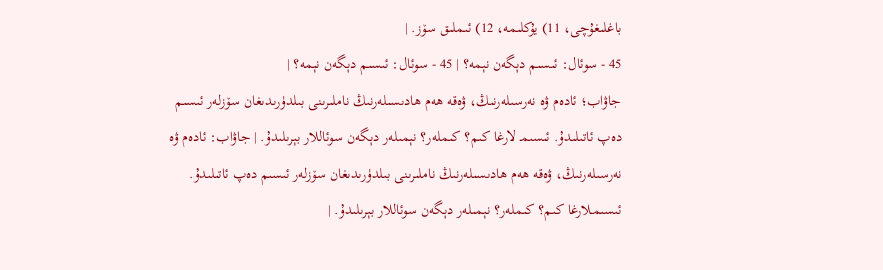باغلىغۇچى، 11) يۇكلىمە، 12) ئىملىق سۆز. |
45 - سوئال: ئىسىم دېگەن نېمە؟ | 45 - سوئال: ئىسىم دېگەن نېمە؟ |
جاۋاب؛ ئادەم ۋە نەرسىلەرنىڭ، ۋەقە ھەم ھادىسىلەرنىڭ ناملىرىنى بىلدۈرىدىغان سۆزلەر ئىسىم دەپ ئاتىلىدۇ. ئىسىمـ لارغا كىم؟ كىملەر؟ نېمىلەر دېگەن سوئاللار بېرىلىدۇ. | جاۋاب: ئادەم ۋە نەرسىلەرنىڭ، ۋەقە ھەم ھادىسىلەرنىڭ ناملىرىنى بىلدۈرىدىغان سۆزلەر ئىسىم دەپ ئاتىلىدۇ. ئىسىمـلارغا كىم؟ كىملەر؟ نېمىلەر دېگەن سوئاللار بېرىلىدۇ. |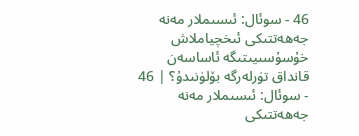46 - سوئال: ئىسىملار مەنە جەھەتتىكى ئىخچياملاش خۇسۇسىيىتىگە ئاساسەن قانداق تۈرلەرگە بۆلۈنىدۇ؟ | 46 - سوئال: ئىسىملار مەنە جەھەتتىكى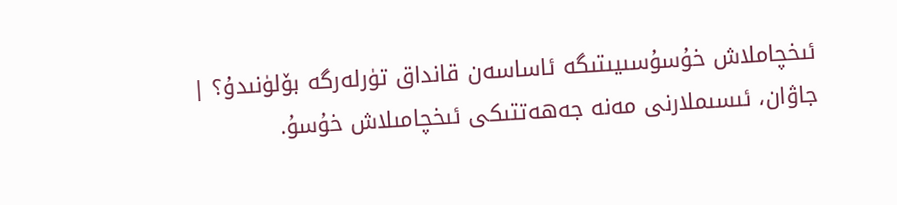ئىخچاملاش خۇسۇسىيىتىگە ئاساسەن قانداق تۈرلەرگە بۆلۈنىدۇ؟ |
جاۋان، ئىسىملارنى مەنە جەھەتتىكى ئىخچامىلاش خۇسۇ.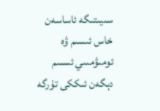سىيىتىگە ئاساسەن خاس ئىسىم ۋە ئومىۋمىىي ئىسىم دېگەن ئىككى تۇرگە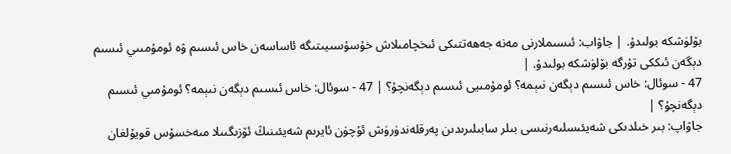بۆلۈشكە بولىدۇ. | جاۋاب: ئىسىملارنى مەنە جەھەتتىكى ئىخچامىلاش خۇسۇسىيىتىگە ئاساسەن خاس ئىسىم ۋە ئومۇمىىي ئىسىم دېگەن ئىككى تۇرگە بۆلۈشكە بولىدۇ. |
47 - سوئال: خاس ئىسىم دېگەن نىېمە؟ ئومۇمىيى ئىسىم دېگەنچۇ؟ | 47 - سوئال: خاس ئىسىم دېگەن نىېمە؟ ئومۇمىي ئىسىم دېگەنچۇ؟ |
جاۋاپ: بىر خىلدىكى شەيئىسلىەرنىسى بىلر سابىلىرىدىن پەرقلەندۈرۈش ئۇچۈن ئايرىم شەيئىنىڭ ئۆزىگىىلا مىەخسۇس قويۇلغان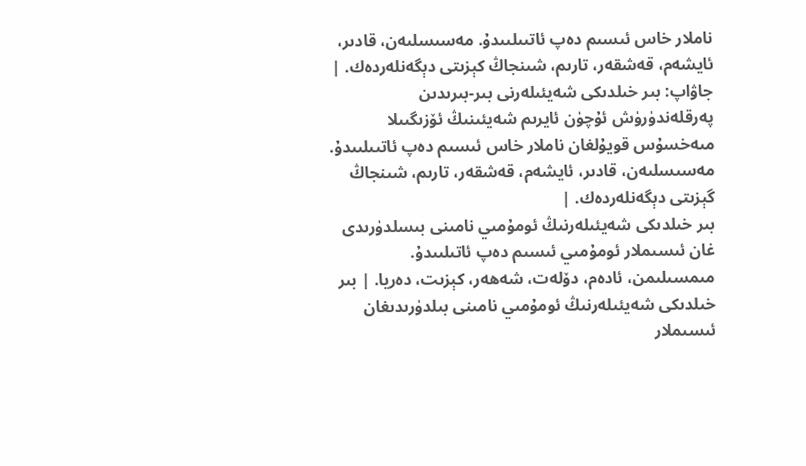ناملار خاس ئىسىم دەپ ئاتىىلىىدۇ. مەسىسلىەن، قادىر، ئايشەم، قەشقەر، تارىم، شىنجاڭ كېزىتى دېگەنلەردەك. | جاۋاپ: بىر خىلدىكى شەيئىلەرنى بىر-بىرىدىن پەرقلەندۈرۈش ئۇچۈن ئايرىم شەيئىنىڭ ئۆزىگىىلا مىەخسۇس قويۇلغان ناملار خاس ئىسىم دەپ ئاتىىلىىدۇ. مەسىسلىەن، قادىر، ئايشەم، قەشقەر، تارىم، شىنجاڭ گېزىتى دېگەنلەردەك. |
بىر خىلدىكى شەيئىلەرنىڭ ئومۇمىي نامىنى بىسلدۈرىدى غان ئىسىملار ئومۇمىي ئىسىم دەپ ئاتىلىىدۇ. مىمسىلىمن، ئادەم، دۆلەت، شەھەر، كېزىت، دەريا. | بىر خىلدىكى شەيئىلەرنىڭ ئومۇمىي نامىنى بىلدۈرىدىغان ئىسىملار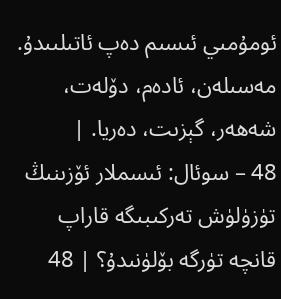ئومۇمىي ئىسىم دەپ ئاتىلىىدۇ. مەسىلەن، ئادەم، دۆلەت، شەھەر، گېزىت، دەريا. |
48 – سوئال: ئىسملار ئۆزىنىڭ تۈزۈلۈش تەركىبىگە قاراپ قانچە تۈرگە بۆلۈنىدۇ؟ | 48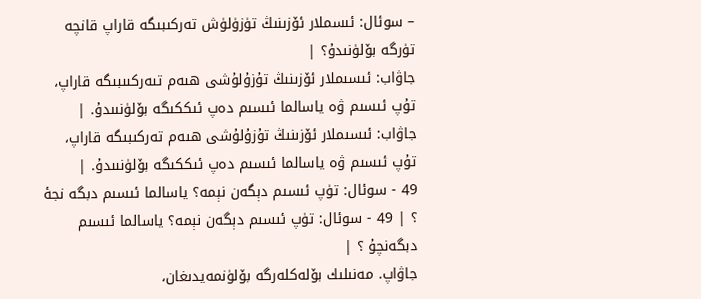– سوئال: ئىسملار ئۆزىنىڭ تۈزۈلۈش تەركىبىگە قاراپ قانچە تۈرگە بۆلۈنىدۇ؟ |
جاۋاب: ئىسىملار ئۆزىنىڭ تۇزۇلۇشى ھىەم تىەركىىبىگە قاراپ، تۇپ ئىسىم ۋە ياسالما ئىسىم دەپ ئىككىگە بۆلۈنىىدۇ. | جاۋاب: ئىسىملار ئۆزىنىڭ تۇزۇلۇشى ھىەم تەركىبىگە قاراپ، تۇپ ئىسىم ۋە ياسالما ئىسىم دەپ ئىككىگە بۆلۈنىىدۇ. |
49 - سوئال: تۈپ ئىسىم دېگەن نېمە؟ ياسالما ئىسىم دبگه نجهٔ ؟ | 49 - سوئال: تۈپ ئىسىم دېگەن نېمە؟ ياسالما ئىسىم دبگەنچۇ ؟ |
جاۋاپ. مەنىلىك بۆلەكلەرگە بۆلۈنمەيدىغان،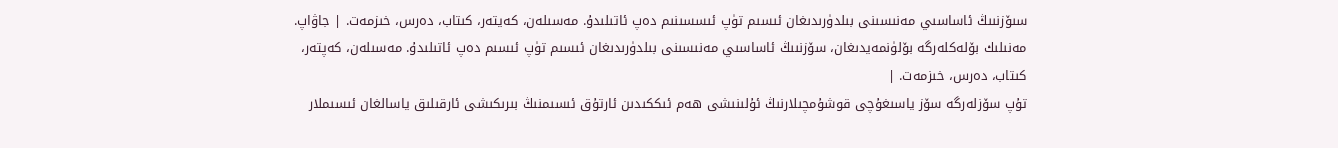سىۆزنىىڭ ئاساسىي مەنىسىنى بىلدۈرىدىغان ئىسىم تۈپ ئىسسىنىم دەپ ئاتىلىدۇ. مەسىلەن، كەيتەر، كىتاب، دەرس، خىزمەت. | جاۋاپ. مەنىلىك بۆلەكلەرگە بۆلۈنمەيدىغان، سۆزنىىڭ ئاساسىي مەنىسىنى بىلدۈرىدىغان ئىسىم تۈپ ئىسىم دەپ ئاتىلىدۇ. مەسىلەن، كەپتەر، كىتاب، دەرس، خىزمەت. |
تۇپ سۆزلەرگە سۆز ياسىغۇچى قوشۇمچىلارنىڭ ئۇلىنىشى ھەم ئىككىدىن ئارتۇق ئىسىمنىڭ بىرىكىشى ئارقىلىق ياسالغان ئىسىملار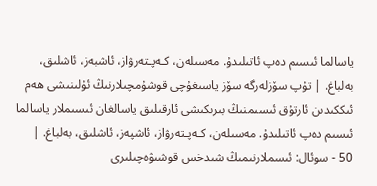ياسالما ئىسىم دەپ ئاتىلىدۇ. مەسىلەن، كـەپـتەرۋاز، ئاشبەز، ئاشلىق، بەلباغ. | تۇپ سۆزلەرگە سۆز ياسىغۇچى قوشۇمچىلارنىڭ ئۇلىنىشى ھەم ئىككىدىن ئارتۇق ئىسىمنىڭ بىرىكىشى ئارقىلىق ياسالغان ئىسىملار ياسالما ئىسىم دەپ ئاتىلىدۇ. مەسىلەن، كـەپـتەرۋاز، ئاشپەز، ئاشلىق، بەلباغ. |
50 - سوئال: ئىسملارنىمىڭ شىدخس قوشىۋەچىلىرى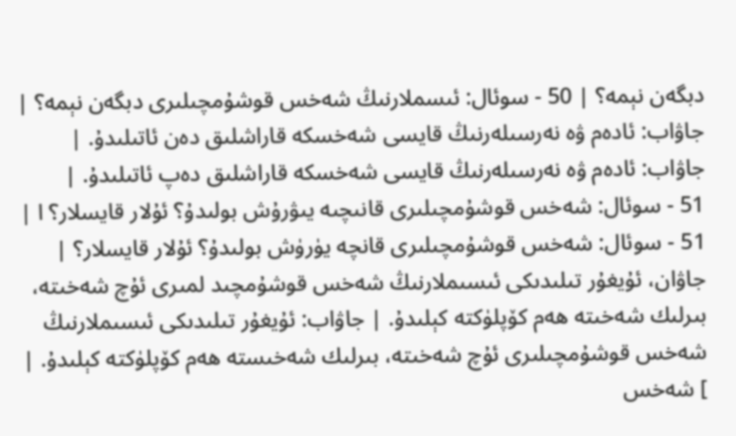دبگەن نېمە؟ | 50 - سوئال: ئىسملارنىڭ شەخس قوشۇمچىلىرى دبگەن نېمە؟ |
جاۋاب: ئادەم ۋە نەرسىلەرنىڭ قايسى شەخسكە قاراشلىق دەن ئاتىلىدۇ. | جاۋاب: ئادەم ۋە نەرسىلەرنىڭ قايسى شەخسكە قاراشلىق دەپ ئاتىلىدۇ. |
51 - سوئال: شەخس قوشۇمچىلىرى قانىچىە يىۋرۇش بولىدۇ؟ ئۇلار قايسلار؟ ا | 51 - سوئال: شەخس قوشۇمچىلىرى قانچە يۈرۈش بولىدۇ؟ ئۇلار قايسلار؟ |
جاۋان، ئۇيغۇر تىلىدىكى ئىسىملارنىڭ شەخس قوشۇمچىد لمىرى ئۇچ شەخىتە، بىرلىك شەخىتە ھەم كۆپلۈكتە كېلىدۇ. | جاۋاب: ئۇيغۇر تىلىدىكى ئىسىملارنىڭ شەخس قوشۇمچىلىرى ئۇچ شەخىتە، بىرلىك شەخىستە ھەم كۆپلۈكتە كېلىدۇ. |
] شەخس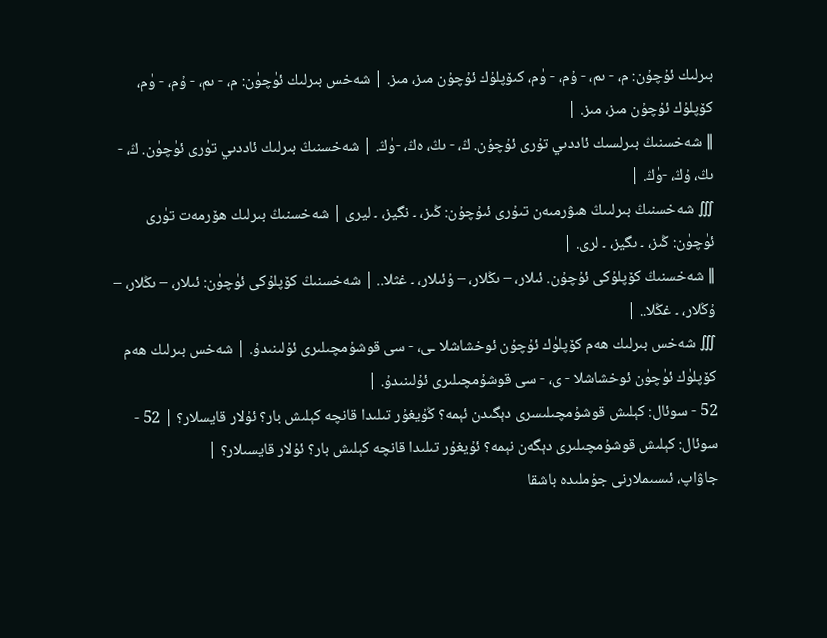بىرلىك ئۇچۇن: م، - ىم، - ۇم، - ۈم، كىۆپلۇك ئۇچۇن مىز، مىز. | شەخس بىرلىك ئۈچۈن: م، - ىم، - ۇم، - ۈم، كۆپلۇك ئۇچۇن مىز، مىز. |
∥ شەخسنىڭ بىرلسىك ئاددىي تۇرى ئۇچۇن. ڭ، - ىڭ، ەڭ، -ۈڭ. | شەخسنىڭ بىرلىك ئاددىي تۈرى ئۈچۈن. ڭ، - ىڭ، ۇڭ، -ۈڭ. |
∭ شەخسنىڭ بىرلىىڭ ھىۋرمىەن تىۇرى ئىۇچۇن: ڭىز، ۔ نگیز، ۔ لیری | شەخسنىڭ بىرلىك ھۆرمەت تۈرى ئۈچۈن: ڭىز، ۔ ىگیز، ۔ لری. |
∥ شەخسنىڭ كۆپلۇكى ئۇچۇن. ئىلار، – ىڭلار، – ۇئىلار، ۔ غثلا.. | شەخسنىڭ كۆپلۇكى ئۈچۈن: ئىلار، – ىڭلار، – ۇڭلار، ۔ غڭلا.. |
∭ شەخس بىرلىك ھەم كۆپلۈك ئۇچۇن ئوخشاشلا ـى، - سى قوشۇمچىلىرى ئۇلىنىدۇ. | شەخس بىرلىك ھەم كۆپلۈك ئۈچۈن ئوخشاشلا - ى، - سى قوشۇمچىلىرى ئۇلىنىدۇ. |
52 - سوئال: كېلىش قوشۇمچىلىسرى دېگىدن ئېمە؟ ڭۇيغۇر تىلىدا قانچە كېلىش بار؟ ئۇلار قايسلار؟ | 52 - سوئال: كېلىش قوشۇمچىلىرى دېگەن نېمە؟ ئۇيغۇر تىلىدا قانچە كېلىش بار؟ ئۇلار قايسىلار؟ |
جاۋاپ، ئىسىملارنى جۇملىدە باشقا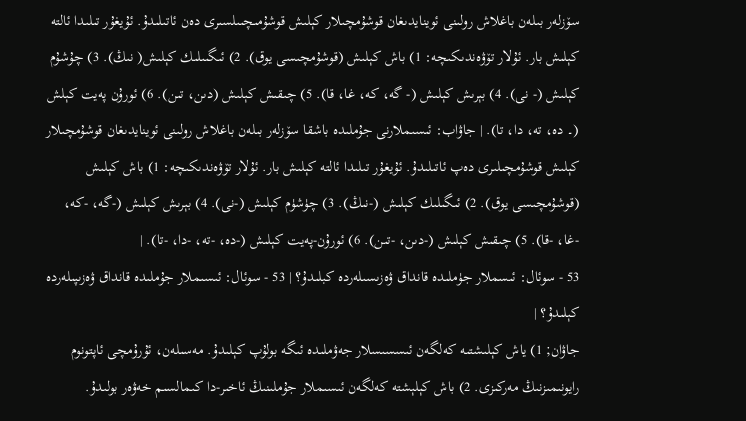سۆزلەر بىلەن باغلاش رولىنى ئوينايدىغان قوشۇمچىلار كېلىش قوشۇمىچىىلسىرى دەن ئاتىلىدۇ. ئۇيغۇر تىلىدا ئالتە كېلىش بار. ئۇلار تۆۋەندىـكىچە: 1) باش كېلىش (قوشۇمچىسى يوق). 2) ئىگىىلىك كېلىش( نىڭ). 3) چۇشۇم كېلىش (- نى). 4) بېرىش كېلىش (- گە، كە، غا، قا). 5) چىقىش كېلىش (دىن، تىن). 6) ئورۇن پەيت کېلش (۔ ده، ته، دا، تا). | جاۋاب: ئىسىملارنى جۇملىدە باشقا سۆزلەر بىلەن باغلاش رولىنى ئوينايدىغان قوشۇمچىلار كېلىش قوشۇمچىلىرى دەپ ئاتىلىدۇ. ئۇيغۇر تىلىدا ئالتە كېلىش بار. ئۇلار تۆۋەندىكىچە: 1) باش كېلىش (قوشۇمچىسى يوق). 2) ئىگىلىك كېلىش (-نىڭ). 3) چۈشۈم كېلىش (-نى). 4) بېرىش كېلىش (-گە، -كە، -غا، -قا). 5) چىقىش كېلىش (-دىن، -تىن). 6) ئورۇن-پەيت كېلىش (-دە، -تە، -دا، -تا). |
53 - سوئال: ئىسملار جۈملىدە قانداق ۋەزىسىلەردە كبلىدۇ؟ | 53 - سوئال: ئىسىملار جۇملىدە قانداق ۋەزىپىلەردە كېلىدۇ؟ |
جاۋان; 1) ياش كېلىشتىە كەلگەن ئىسسىسلار جەۋملىدە ئىگە بولۇپ كېلىدۇ. مەسىلەن، ئۇرۇمچى ئاپتونوم رايونىمىزنىڭ مەركىزى. 2) باش كېلېشتە كەلگەن ئىسىملار جۇملىنىڭ ئاخىر-دا كىمالسىم خەۋەر بولىدۇ.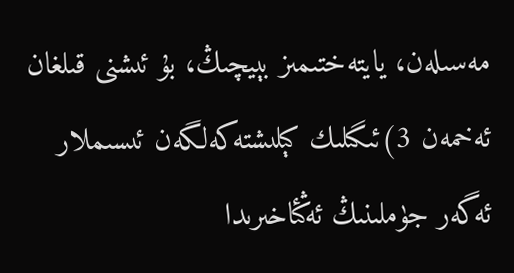مەسىلەن، يايتەختىمىز بېيچىڭ، بۇ ئىشنى قىلغان ئەخمەن 3)ئىگىلىك كېلىشتەكەلگەن ئىسىملار ئەگەر جۈملىنىڭ ئەڭئاخىرىدا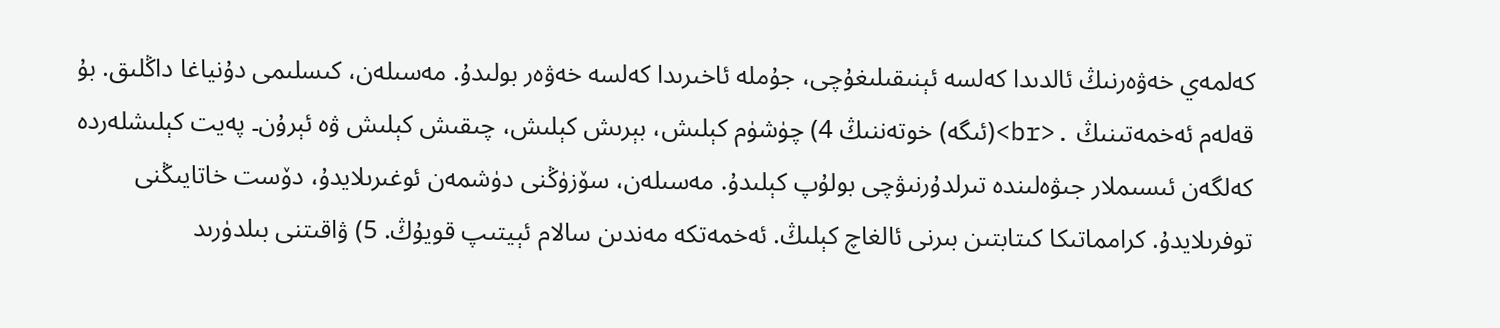كەلمەي خەۋەرنىڭ ئالدىدا كەلسە ئېنىقىلىغۇچى، جۇملە ئاخىرىدا كەلسە خەۋەر بولىدۇ. مەسىلەن، كىسلىمى دۇنياغا داڭلىق. بۇ قەلەم ئەخمەتىنىڭ .<br>(ئىگە) خوتەننىڭ 4) چۈشۈم كېلىش، بېرىش كېلىش، چىقىش كېلىش ۋە ئېرۇن۔ پەيت كېلىشلەردە كەلگەن ئىسىملار جىۋەلىندە تىرلدۇرنىۋچى بولۇپ كېلىدۇ. مەسىلەن، سۆزۈڭنى دۈشمەن ئوغىرىلايدۇ، دۆست خاتايىڭنى توفرىلايدۇ. كرامماتىكا كىتابتىن بىرنى ئالغاچ كېلىڭ. ئەخمەتكە مەندىن سالام ئېيتىپ قويۇڭ. 5) ۋاقىتنى بىلدۈرىد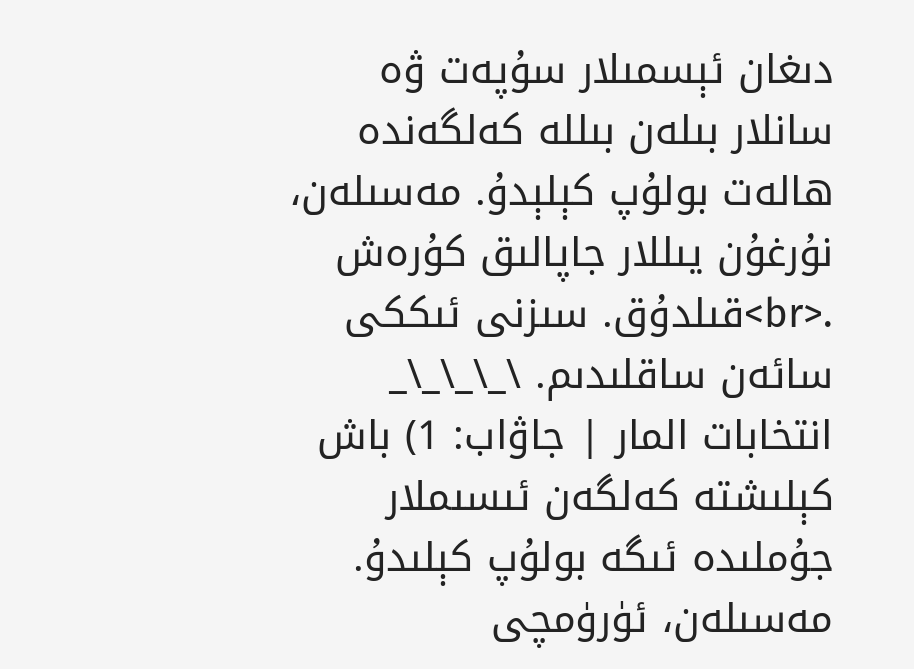دىغان ئېسمىلار سۇپەت ۋە سانلار بىلەن بىللە كەلگەندە ھالەت بولۇپ كېلېدۇ. مەسىلەن، نۇرغۇن يىللار جاپالىق كۇرەش .<br>قىلدۇق. سىزنى ئىككى سائەن ساقلىدىم. \_\_\_\_ انتخابات المار | جاۋاب: 1) باش كېلىشتە كەلگەن ئىسىملار جۇملىدە ئىگە بولۇپ كېلىدۇ. مەسىلەن، ئۈرۈمچى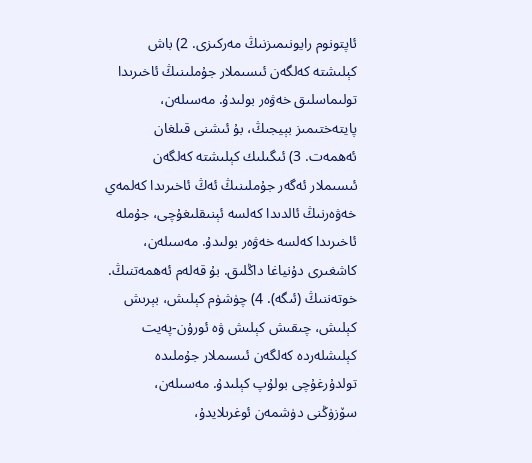ئاپتونوم رايونىمىزنىڭ مەركىزى. 2) باش كېلىشتە كەلگەن ئىسىملار جۇملىنىڭ ئاخىرىدا تولىماسلىق خەۋەر بولىدۇ. مەسىلەن، پايتەختىمىز بېيجىڭ، بۇ ئىشنى قىلغان ئەھمەت. 3) ئىگىلىك كېلىشتە كەلگەن ئىسىملار ئەگەر جۇملىنىڭ ئەڭ ئاخىرىدا كەلمەي خەۋەرنىڭ ئالدىدا كەلسە ئېنىقلىغۇچى، جۇملە ئاخىرىدا كەلسە خەۋەر بولىدۇ. مەسىلەن، كاشغىرى دۇنياغا داڭلىق. بۇ قەلەم ئەھمەتنىڭ. خوتەننىڭ (ئىگە). 4) چۈشۈم كېلىش، بېرىش كېلىش، چىقىش كېلىش ۋە ئورۇن-پەيت كېلىشلەردە كەلگەن ئىسىملار جۇملىدە تولدۇرغۇچى بولۇپ كېلىدۇ. مەسىلەن، سۆزۈڭنى دۈشمەن ئوغرىلايدۇ،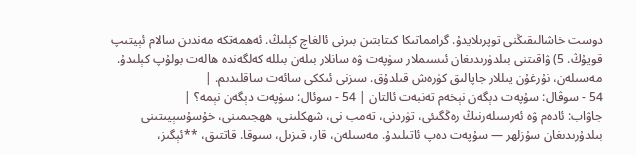دوست خاشالىقىڭنى توپرىلايدۇ. گرامماتىكا كىتابتىن بىرنى ئالغاچ كېلىڭ. ئەھمەتكە مەندىن سالام ئېيتىپ قويۇڭ. 5) ۋاقىتنى بىلدۈرىدىغان ئىسىملار سۈپەت ۋە سانلار بىلەن بىللە كەلگەندە ھالەت بولۇپ كېلىدۇ. مەسىلەن، نۇرغۇن يىللار جاپالىق كۈرەش قىلدۇق. سىزنى ئىككى سائەت ساقلىدىم. |
54 - سوڤال: سۇپەت دېگەن نېخەم تەنبەت ئالتان | 54 - سوئال: سۈپەت دېگەن نېمە؟ |
جاۋاب: ئادەم ۋە ئەرسىلەرنىڭ رەڭگىئى، تۈردنى، تەمب نى، شهكلىنى، ههجىمىنى، خۇسۇسېيىتىنى بىلدۇرىدىغان سۇزلهر — سۇپەت دەپ ئاتىلىدۇ. مەسىلەن، قار، قىزىل، سىوقا. قاتتىق، **ئېگىز،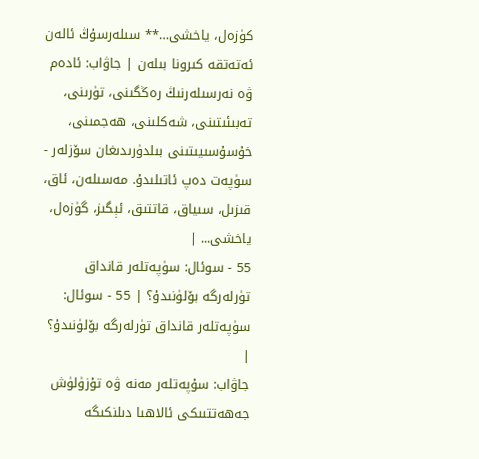كۈزەل، ياخشى…** سىلەرسۇڭ ئالەن ئەتەتقە كىرونا بىلەن | جاۋاب: ئادەم ۋە نەرسىلەرنىڭ رەڭگىنى، تۈرىنى، تەبىئىتىنى، شەكلىنى، ھەجمىنى، خۇسۇسىيىتىنى بىلدۈرىدىغان سۆزلەر - سۈپەت دەپ ئاتىلىدۇ. مەسىلەن، ئاق، قىزىل، سىياق، قاتتىق، ئېگىز، گۈزەل، ياخشى... |
55 - سوئال: سۈپەتلەر قانداق تۈرلەرگە بۆلۈنىدۇ؟ | 55 - سوئال: سۈپەتلەر قانداق تۈرلەرگە بۆلۈنىدۇ؟ |
جاۋاب: سۇپەتلەر مەنە ۋە تۇزۈلۈش جەھەتتىىكى ئالاھىا دىلنكىگە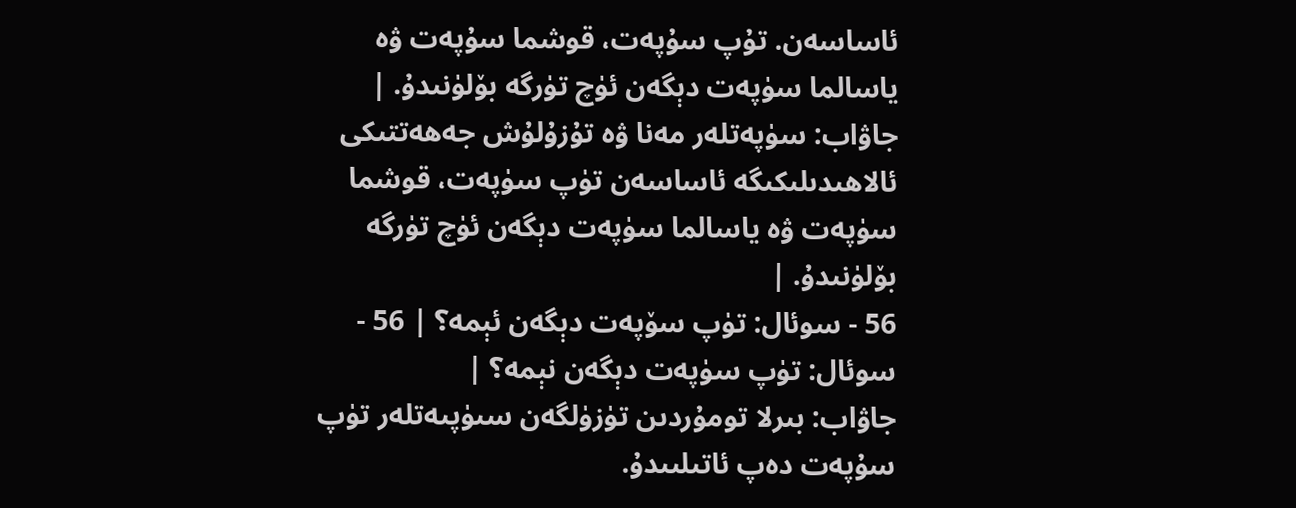ئاساسەن. تۇپ سۇپەت، قوشما سۇپەت ۋە ياسالما سۈپەت دېگەن ئۈچ تۈرگە بۆلۈنىدۇ. | جاۋاب: سۈپەتلەر مەنا ۋە تۇزۇلۇش جەھەتتىكى ئالاھىدىلىكىگە ئاساسەن تۈپ سۈپەت، قوشما سۈپەت ۋە ياسالما سۈپەت دېگەن ئۈچ تۈرگە بۆلۈنىدۇ. |
56 - سوئال: تۈپ سۆپەت دېگەن ئېمە؟ | 56 - سوئال: تۈپ سۈپەت دېگەن نېمە؟ |
جاۋاب: بىرلا تومۇردىن تۈزۈلگەن سىۈپىەتلەر تۈپ سۇپەت دەپ ئاتىلىىدۇ.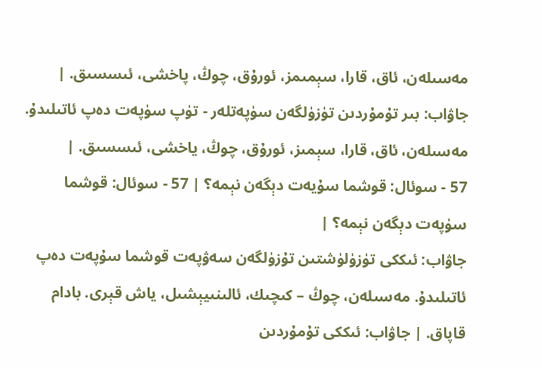مەسىلەن، ئاق، قارا، سېمىمز، ئورۇق، چوڭ، پاخشى، ئىسسىق. | جاۋاب: بىر تۇمۇردىن تۈزۈلگەن سۈپەتلەر - تۈپ سۈپەت دەپ ئاتىلىدۇ. مەسىلەن، ئاق، قارا، سېمىز، ئورۇق، چوڭ، ياخشى، ئىسسىق. |
57 - سوئال: قوشما سۇيەت دېگەن نېمە؟ | 57 - سوئال: قوشما سۈپەت دېگەن نېمە؟ |
جاۋاب: ئىككى تۈزۈلۈشتىن تۇزۈلگەن سەۋپەت قوشما سۇپەت دەپ ئاتىلىدۇ. مەسىلەن، چوڭ – كىچىك، ئالىنىيېشىل، ياش قېرى. بادام قاپاق. | جاۋاب: ئىككى تۇمۇردىن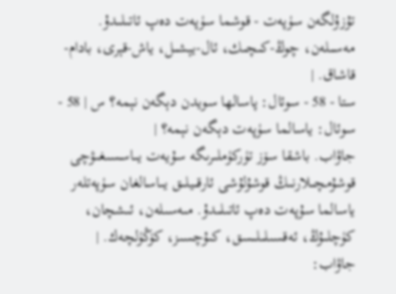تۇزۇلگەن سۈپەت - قوشما سۈپەت دەپ ئاتىلىدۇ. مەسىلەن، چوڭ-كىچىك، ئال-يېشىل، ياش-قېرى، بادام-قاشاق. |
ستا - 58 - سوئال: پاسالها سويدن دېگەن نېمە؟ س | 58 - سوئال: ياسالما سۈپەت دېگەن نېمە؟ |
جاۋاب. باشقا سۆز تۈركۈملىرىگە سۇيەت يىاسسىغىۋچى قوشۇمچىلارنىڭ قوشۇلۇشى ئارقىيلىق يىاسالغان سۈپەتلەر ياسالما سۇپەت دەپ ئاتىلىدۇ. مىەسىلەن، ئىشچان، كۈچلىۇڭ، ئەقسىلىلىسق، كىۇچسىز، كۆڭۈلچەك. | جاۋاب: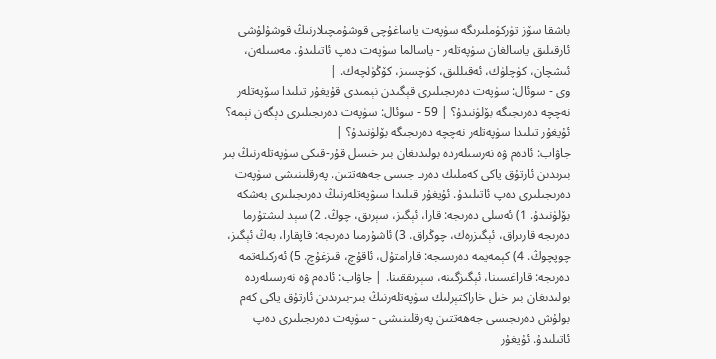باشقا سۆز تۈركۈملىرىگە سۈپەت ياساغۇچى قوشۇمچىلارنىڭ قوشۇلۇشى ئارقىلىق ياسالغان سۈپەتلەر - ياسالما سۈپەت دەپ ئاتىلىدۇ. مەسىلەن، ئىشچان، كۈچلۈك، ئەقىللىق، كۈچسىز، كۆڭۈلچەك. |
وى - سوئال: سۈپەت دەرىجىلىرى قېگىدن نېمىدى قۇيغۇر تىلىدا سۆپەتلەر نەچچە دەرىجىگە بۆلۈنىدۇ؟ | 59 - سوئال: سۈپەت دەرىجىلىرى دېگەن نېمە؟ ئۇيغۇر تىلىدا سۈپەتلەر نەچچە دەرىجىگە بۆلۈنىدۇ؟ |
جاۋاب: ئادەم ۋە نەرسىلەردە بولىدىغان بىر خىسل قۇر-قىكى سۈپەتلەرنىڭ بىر بىرىدىن ئارتۇق ياكى كەملىك دەرىـ جىسى جەھەتتىن. پەرقلىنىشى سۈپەت دەرىجىلىرى دەپ ئاتىلىدۇ. ئۇيغۇر قىلىدا سىۋپەتلەرنىڭ دەرىجىلىرى بەشكە بۆلۈنىدۇ. 1) ئەسلى دەرىجە: قارا، ئېگىز، سېرىق، چوڭ. 2) سېد لىشتۇرما دەرىجە قارىراق، ئېگىزرەك، چوڭراق. 3) ئاشۇرمىا دەرىجە: قاپقارا، بەڭ ئېگىز، چوپچوڭ. 4) كېمەيمە دەرىسجە: قارامتۇل، ئاقۇچ، قىزغۇچ. 5) ئەركىلەتمە دەرىجە: قاراغسىنا، ئېگىزگىنە، سېرىققىنا. | جاۋاب: ئادەم ۋە نەرسىلەردە بولىدىغان بىر خىل خاراكتېرلىك سۈپەتلەرنىڭ بىر-بىرىدىن ئارتۇق ياكى كەم بولۇش دەرىجىسى جەھەتتىن پەرقلىنىشى - سۈپەت دەرىجىلىرى دەپ ئاتىلىدۇ. ئۇيغۇر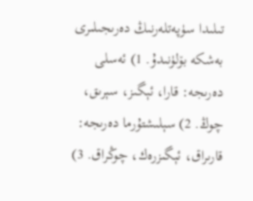تىلىدا سۈپەتلەرنىڭ دەرىجىلىرى بەشكە بۆلۈنىدۇ. 1) ئەسلى دەرىجە: قارا، ئېگىز، سېرىق، چوڭ. 2) سېلىشتۇرما دەرىجە: قارىراق، ئېگىزرەك، چوڭراق. 3)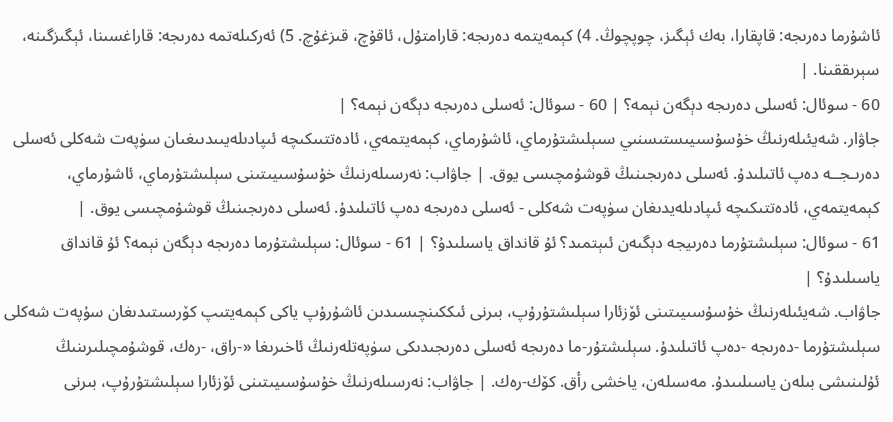ئاشۇرما دەرىجە: قاپقارا، بەك ئېگىز، چوپچوڭ. 4) كېمەيتمە دەرىجە: قارامتۇل، ئاقۇچ، قىزغۇچ. 5) ئەركىلەتمە دەرىجە: قاراغسىنا، ئېگىزگىنە، سېرىققىنا. |
60 - سوئال: ئەسلى دەرىجە دېگەن نېمە؟ | 60 - سوئال: ئەسلى دەرىجە دېگەن نېمە؟ |
جاۋار. شەيئىلەرنىڭ خۇسۇسىيىستىسنىي سىېلىشتۇرماي، ئاشۇرماي، كېمەيتمەي، ئادەتتىىكىچە ئىپادىلەيىىدىىغىان سۈپەت شەكلى ئەسلى دەرىـجــە دەپ ئاتىلىدۇ. ئەسلى دەرىجىنىڭ قوشۇمچىسى يوق. | جاۋاب: نەرسىلەرنىڭ خۇسۇسىيىتىنى سېلىشتۇرماي، ئاشۇرماي، كېمەيتمەي، ئادەتتىكىچە ئىپادىلەيدىغان سۈپەت شەكلى - ئەسلى دەرىجە دەپ ئاتىلىدۇ. ئەسلى دەرىجىنىڭ قوشۇمچىسى يوق. |
61 - سوئال: سېلىشتۇرما دەرىيجە دېگىەن ئىېتمىد؟ ئۇ قانداق ياسىلىدۇ؟ | 61 - سوئال: سېلىشتۇرما دەرىجە دېگەن نېمە؟ ئۇ قانداق ياسىلىدۇ؟ |
جاۋاب. شەيئىلەرنىڭ خۇسۇسىيىتىنى ئۆزئارا سېلىشتۇرۇپ، بىرنى ئىككىنچىسىدىن ئاشۇرۇپ ياكى كېمەيتىپ كۆرسىتىدىغان سۇپەت شەكلى سېلىشتۇرما -دەرىجە -دەپ ئاتىلىدۇ. سېلىشتۇر-ما دەرىجە ئەسلى دەرىجىدىكى سۈپەتلەرنىڭ ئاخىرىغا «-راق، -رەك، قوشۇمچىلىرىنىڭ ئۇلىنىشى بىلەن ياسىلىىدۇ. مەسىلەن، ياخشى رأق. كۆك-رەك. | جاۋاب: نەرسىلەرنىڭ خۇسۇسىيىتىنى ئۆزئارا سېلىشتۇرۇپ، بىرنى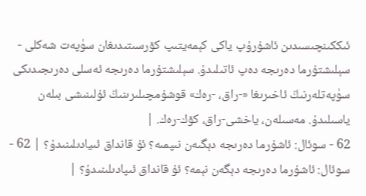ئىككىنچىسىدىن ئاشۇرۇپ ياكى كېمەيتىپ كۆرسىتىدىغان سۈپەت شەكلى - سېلىشتۇرما دەرىجە دەپ ئاتىلىدۇ. سېلىشتۇرما دەرىجە ئەسلى دەرىجىدىكى سۈپەتلەرنىڭ ئاخىرىغا «-راق، -رەك» قوشۇمچىلىرىنىڭ ئۇلىنىشى بىلەن ياسىلىدۇ. مەسىلەن، ياخشى-راق، كۆك-رەك. |
62 - سوئال: ئاشۇرما دەرىجە دېگىەن نىپمىە؟ ئۇ قانداق ئىيادىلىنىدۇ؟ | 62 - سوئال: ئاشۇرما دەرىجە دېگەن نېمە؟ ئۇ قانداق ئىپادىلىنىدۇ؟ |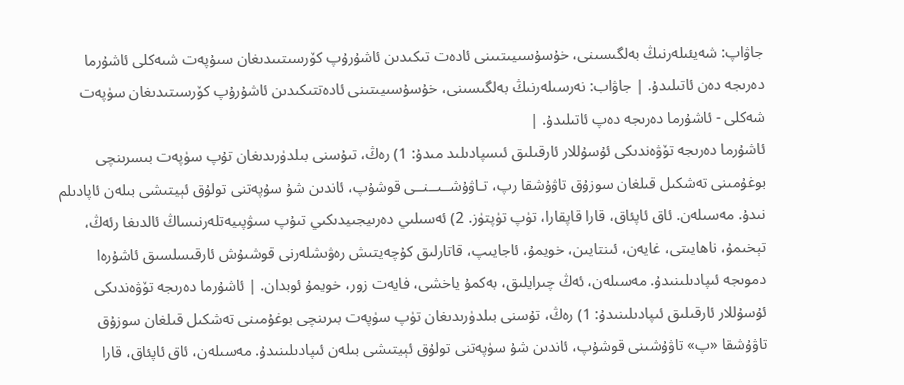جاۋاپ: شەيئىلەرنىڭ بەلگىسىنى، خۇسۇسىيىتىىنى ئادەت تىكىدىن ئاشۇرۇپ كۆرسىتىىدىغان سىۇپەت شىەكلى ئاشۇرما دەرىجە دەن ئاتىلىدۇ. | جاۋاب: نەرسىلەرنىڭ بەلگىسىنى، خۇسۇسىيىتىنى ئادەتتىكىدىن ئاشۇرۇپ كۆرسىتىدىغان سۈپەت شەكلى - ئاشۇرما دەرىجە دەپ ئاتىلىدۇ. |
ئاشۇرما دەرىجە تۆۋەندىكى ئۇسۇللار ئارقىلىق ئىسپادىلىد مىدۇ: 1) رەڭ، تىۇسنى بىلدۈرىدىغان تۇپ سۈپەت بىسرىنچى بوغۇمىنى تەشكىل قىلغان سوزۇق تاۋۇشقا رپ، تـاۋۇشــىــنــى قوشۇپ، ئاندىن شۇ سۇپەتنى تولۇق ئېيتىشى بىلەن ئاپادىلم نىدۇ. مەسىلەن. ئاق ئاپئاق، قارا قاپقارا، تۈپ تۈپتۈز. 2) ئەسىلىي دەرىيجىيدىكىي تىۇپ سىۋپىيەتلەرنىساڭ ئالدىغا رئەڭ، تېخىمۇ، ناھايىتى، غايەن، ئىنتايىن، خويمۇ، ئاجايىپ، قاتارلىق كۇچەيتىش رەۋىشلەرنى قوشىۇش ئارقىسلسىق ئاشۇرەا دموىجە ئىپادىلىنىدۇ. مەسىلەن، ئەڭ چىرايلىق، بەكمۇ ياخشى، فايەت زور، خويمۇ ئوبدان. | ئاشۇرما دەرىجە تۆۋەندىكى ئۇسۇللار ئارقىلىق ئىپادىلىنىدۇ: 1) رەڭ، تۇسنى بىلدۈرىدىغان تۈپ سۈپەت بىرىنچى بوغۇمىنى تەشكىل قىلغان سوزۇق تاۋۇشقا «پ» تاۋۇشىنى قوشۇپ، ئاندىن شۇ سۈپەتنى تولۇق ئېيتىشى بىلەن ئىپادىلىنىدۇ. مەسىلەن، ئاق ئاپئاق، قارا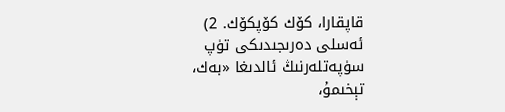قاپقارا، كۆك كۆپكۆك. 2) ئەسلى دەرىجىدىكى تۈپ سۈپەتلەرنىڭ ئالدىغا «بەك، تېخىمۇ،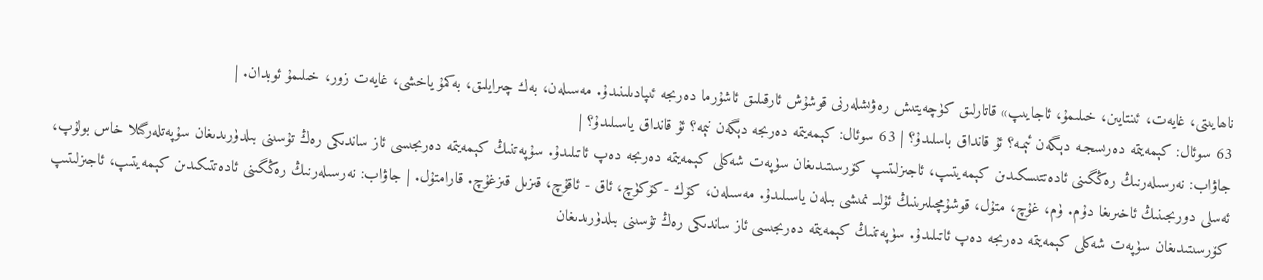ناھايىتى، غايەت، ئىنتايىن، خىلىمۇ، ئاجايىپ» قاتارلىق كۈچەيتىش رەۋىشلەرنى قوشۇش ئارقىلىق ئاشۇرما دەرىجە ئىپادىلىنىدۇ. مەسىلەن، بەك چىرايلىق، بەكمۇ ياخشى، غايەت زور، خىلىمۇ ئوبدان. |
63 سوئال: كېمەيتمە دەرىسجـە دېـگەن ئېمـە؟ ئۇ قانداق باسلىدۇ؟ | 63 سوئال: كېمەيتمە دەرىجە دېگەن نېمە؟ ئۇ قانداق ياسىلىدۇ؟ |
جاۋاب: نەرسىلەرنىڭ رەڭگىنى ئادەتتىسكىدىن كېمەيتىپ، ئاجىزلىتىپ كۆرسىتىدىغان سۈپەت شەكلى كېمەيتمە دەرىجە دەپ ئاتىلىدۇ. سۇپەتنىڭ كېمەيتمە دەرىجىسى ئاز ساندىكى رەڭ تۇسىنى بىلدۈرىدىغان سۇپەتلەرگىلا خاس بولۇپ، ئەسلى دورىجىنىڭ ئاخىرىغا دۇم. ۈم، غۇچ، متۇل، قوشۇمچىلىرىنىڭ ئۇلىـ نمىشى بىلەن ياسىلىدۇ. مەسىلەن، كۆك -كۆكۈچ، ئاق - ئاقۇچ، قىزىل قىزغۇچ. قارامتۇل. | جاۋاب: نەرسىلەرنىڭ رەڭگىنى ئادەتتىكىدىن كېمەيتىپ، ئاجىزلىتىپ كۆرسىتىدىغان سۈپەت شەكلى كېمەيتمە دەرىجە دەپ ئاتىلىدۇ. سۈپەتنىڭ كېمەيتمە دەرىجىسى ئاز ساندىكى رەڭ تۇسىنى بىلدۈرىدىغان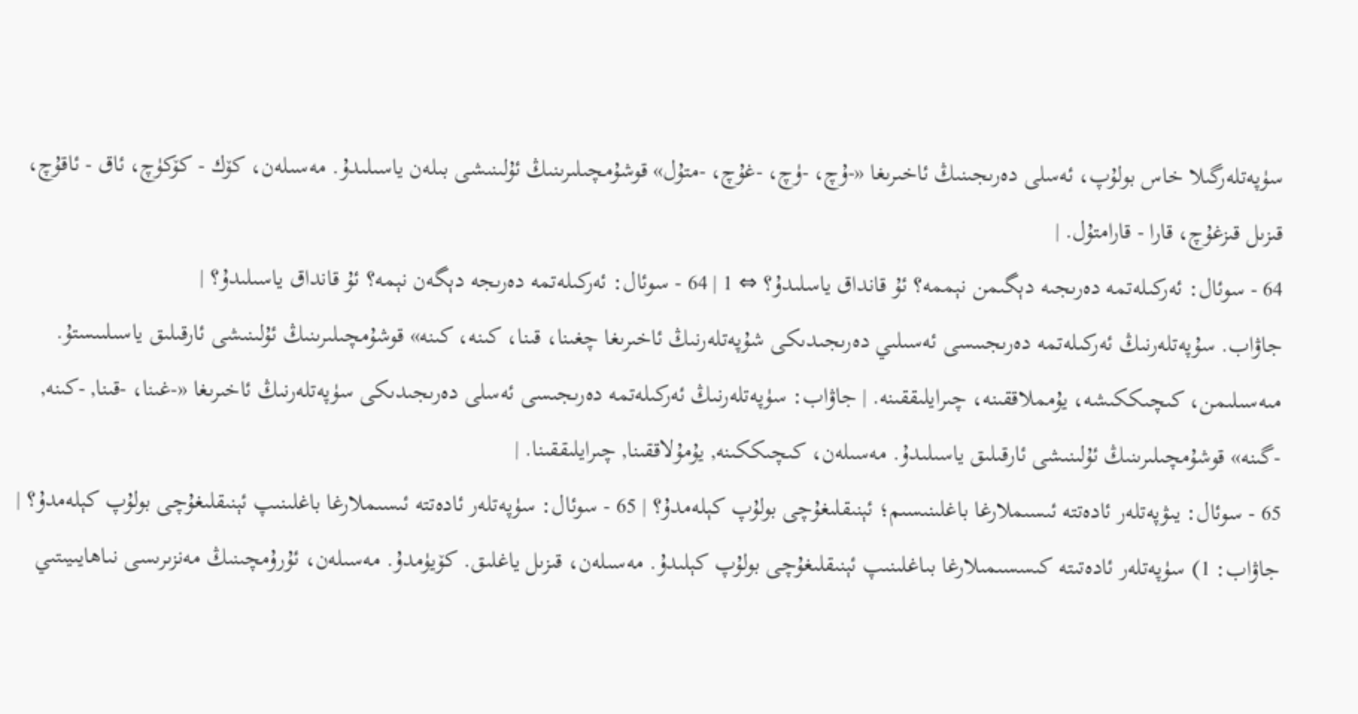سۈپەتلەرگىلا خاس بولۇپ، ئەسلى دەرىجىنىڭ ئاخىرىغا «-ۇچ، -ۈچ، -غۇچ، -متۇل» قوشۇمچىلىرىنىڭ ئۇلىنىشى بىلەن ياسىلىدۇ. مەسىلەن، كۆك - كۆكۈچ، ئاق - ئاقۇچ، قىزىل قىزغۇچ، قارا - قارامتۇل. |
64 - سوئال: ئەركىلەتمە دەرىجىە دېگىمن نېممە؟ ئۇ قانداق ياسلىدۇ؟ ⇔ 1 | 64 - سوئال: ئەركىلەتمە دەرىجە دېگەن نېمە؟ ئۇ قانداق ياسىلىدۇ؟ |
جاۋاب. سۇپەتلەرنىڭ ئەركىلەتمە دەرىجىىسى ئەسىلىي دەرىجىدىكى شۇپەتلەرنىڭ ئاخىرىغا چغىنا، قىنا، كىنە، كىنە» قوشۇمچىلىرىنىڭ ئۇلىنىشى ئارقىلىق ياسىلىىستۇ. مىەسىلىمن، كىچىككىشە، يۇمملاققىنە، چىرايلىققىنە. | جاۋاب: سۈپەتلەرنىڭ ئەركىلەتمە دەرىجىسى ئەسلى دەرىجىدىكى سۈپەتلەرنىڭ ئاخىرىغا «-غىنا، -قىنا, -كىنە, -گىنە» قوشۇمچىلىرىنىڭ ئۇلىنىشى ئارقىلىق ياسىلىدۇ. مەسىلەن، كىچىككىنە, يۇمۇلاققىنا, چىرايلىققىنا. |
65 - سوئال: يىۋپەتلەر ئادەتتە ئىسىملارغا باغلىنىسىم؛ ئېنىقلىغۇچى بولۇپ كېلەمدۇ؟ | 65 - سوئال: سۈپەتلەر ئادەتتە ئىسىملارغا باغلىنىپ ئېنىقلىغۇچى بولۇپ كېلەمدۇ؟ |
جاۋاب: 1) سۈپەتلەر ئادەتىتە كىسسىمىلارغا بىاغلىنىپ ئېنىقلىغۇچى بولۇپ كېلىدۇ. مەسىلەن، قىزىل ياغلىق. كۆيۈمدۇ. مەسىلەن، ئۇرۇمچىنىڭ مەنزىرىسى نىاھايىيىتىي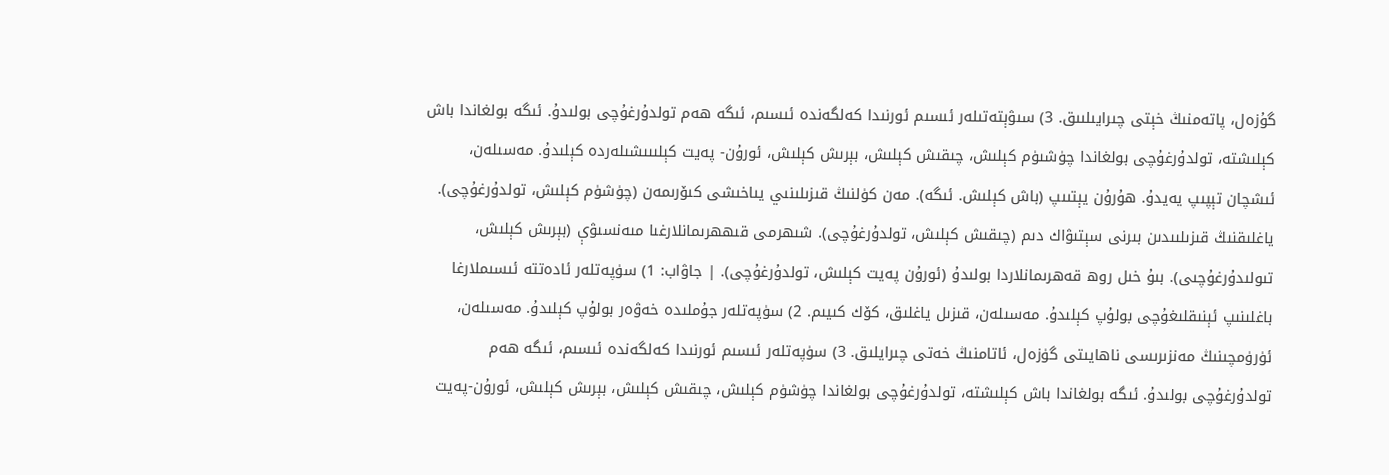گۇزەل، پاتەمنىڭ خېتى چىرايىلىىق. 3) سىۋېتەتىلەر ئىسىم ئورنىدا كەلگەندە ئىسىم، ئىگە ھەم تولدۇرغۇچى بولىدۇ. ئىگە بولغاندا باش كېلىشتە، تولدۇرغۇچى بولغاندا چۈشىۈم كېلىش، چىقىش كېلىش، بېرىش كېلىش، ئورۇن- پەيت كېلىىىشىلەردە كېلىدۇ. مەسىلەن، ئىشچان تېپىپ يەيدۇ. ھۇرۇن يېتىىپ (باش كېلىش. ئىگە). مەن كۈلنىڭ قىزىلىنىي يىاخىشى كىۆرىمەن (چۈشۈم كېلىش، تولدۇرغۇچى). ياغلىقنىڭ قىزىلىىدىن بىرنى سېتىۋاك دىم (چىقىش كېلىش، تولدۇرغۇچى). شىهرمى قىهھرىمانلارغىا مىەنسىۋې (بېرىش كېلىش، تىولىدۇرغۇچىى). بىۇ خىل روھ قەھرىمانلاردا بولىدۇ (ئورۇن پەيت كېلىش، تولدۇرغۇچى). | جاۋاب: 1) سۈپەتلەر ئادەتتە ئىسىملارغا باغلىنىپ ئېنىقلىغۇچى بولۇپ كېلىدۇ. مەسىلەن، قىزىل ياغلىق، كۆك كىيىم. 2) سۈپەتلەر جۇملىدە خەۋەر بولۇپ كېلىدۇ. مەسىلەن، ئۈرۈمچىنىڭ مەنزىرىسى ناھايىتى گۈزەل، ئاتامنىڭ خەتى چىرايلىق. 3) سۈپەتلەر ئىسىم ئورنىدا كەلگەندە ئىسىم، ئىگە ھەم تولدۇرغۇچى بولىدۇ. ئىگە بولغاندا باش كېلىشتە، تولدۇرغۇچى بولغاندا چۈشۈم كېلىش، چىقىش كېلىش، بېرىش كېلىش، ئورۇن-پەيت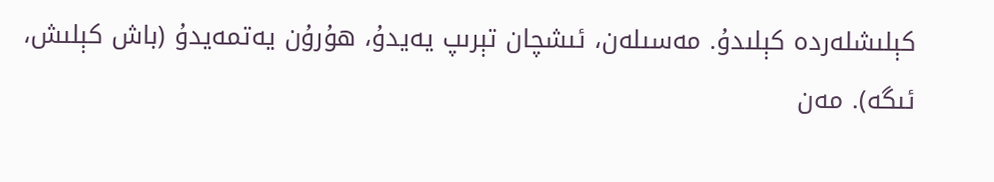كېلىشلەردە كېلىدۇ. مەسىلەن، ئىشچان تېرىپ يەيدۇ، ھۇرۇن يەتمەيدۇ (باش كېلىش، ئىگە). مەن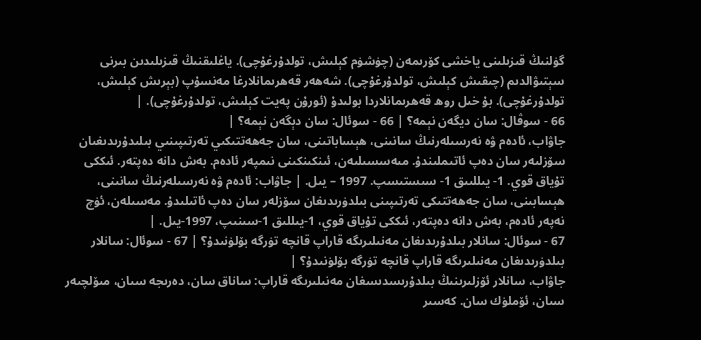گۈلنىڭ قىزىلىنى ياخشى كۆرىمەن (چۈشۈم كېلىش، تولدۇرغۇچى). ياغلىقنىڭ قىزىلىدىن بىرنى سېتىۋالدىم (چىقىش كېلىش، تولدۇرغۇچى). شەھەر قەھرىمانلارغا مەنسۇپ (بېرىش كېلىش، تولدۇرغۇچى). بۇ خىل روھ قەھرىمانلاردا بولىدۇ (ئورۇن پەيت كېلىش، تولدۇرغۇچى). |
66 - سوڤال: سان ديگەن نېمە؟ | 66 - سوئال: سان دېگەن نېمە؟ |
جاۋاب، ئادەم ۋە نەرسىلەرنىڭ سانىنى، ھېساباتىنى، سان جەھەتتىكىي تەرتىپىنىي بىلىدۇرىدىغىان سۆزلىەر سان دەپ ئاتىملىندۇ. مىەسسىلىەن، ئىنكىنكىنى نىمپەر ئادەم. بەش دانە دەپتەر. ئىككى تۇياق قوي. 1- يىللىىق 1- سىستىسپ. 1997 – يىل. | جاۋاب: ئادەم ۋە نەرسىلەرنىڭ سانىنى، ھېسابىنى، سان جەھەتتىكى تەرتىپىنى بىلدۈرىدىغان سۆزلەر سان دەپ ئاتىلىدۇ. مەسىلەن، ئۈچ نەپەر ئادەم، بەش دانە دەپتەر، ئىككى تۇياق قوي، 1-يىللىق 1-سىنىپ، 1997-يىل. |
67 - سوئال: سانلار بىلدۇرىدىغان مەنىلىرىگە قاراپ قانچە تۈرگە بۆلۈنىدۇ؟ | 67 - سوئال: سانلار بىلدۈرىدىغان مەنىلىرىگە قاراپ قانچە تۈرگە بۆلۈنىدۇ؟ |
جاۋاب، سانلار ئۆزلىرىنىڭ بىلدۇرىسدىسغان مەنىلىرىگە قاراپ: ساناق سان، دەرىجە سىان، مىۆلچىەر سىان، ئۆملۈك سان. كەسىر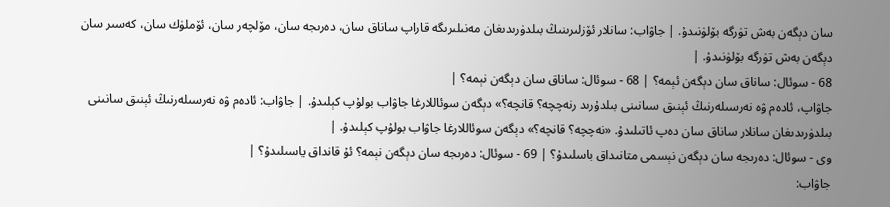سان دېگەن بەش تۈرگە بۆلۈنىدۇ. | جاۋاب: سانلار ئۆزلىرىنىڭ بىلدۈرىدىغان مەنىلىرىگە قاراپ ساناق سان، دەرىجە سان، مۆلچەر سان، ئۆملۈك سان، كەسىر سان دېگەن بەش تۈرگە بۆلۈنىدۇ. |
68 - سوئال: ساناق سان دېگەن ئېمە؟ | 68 - سوئال: ساناق سان دېگەن نېمە؟ |
جاۋاپ، ئادەم ۋە نەرسىلەرنىڭ ئېنىق سىانىنى بىلدۇرىد رنەچچە؟ قانچە؟» دېگەن سوئاللارغا جاۋاب بولۇپ كېلىدۇ. | جاۋاب: ئادەم ۋە نەرسىلەرنىڭ ئېنىق سانىنى بىلدۈرىدىغان سانلار ساناق سان دەپ ئاتىلىدۇ. «نەچچە؟ قانچە؟» دېگەن سوئاللارغا جاۋاب بولۇپ كېلىدۇ. |
وى - سوئال: دەرىجە سان دېگەن نېسمى متانىداق باسلىدۇ؟ | 69 - سوئال: دەرىجە سان دېگەن نېمە؟ ئۇ قانداق ياسىلىدۇ؟ |
جاۋاب: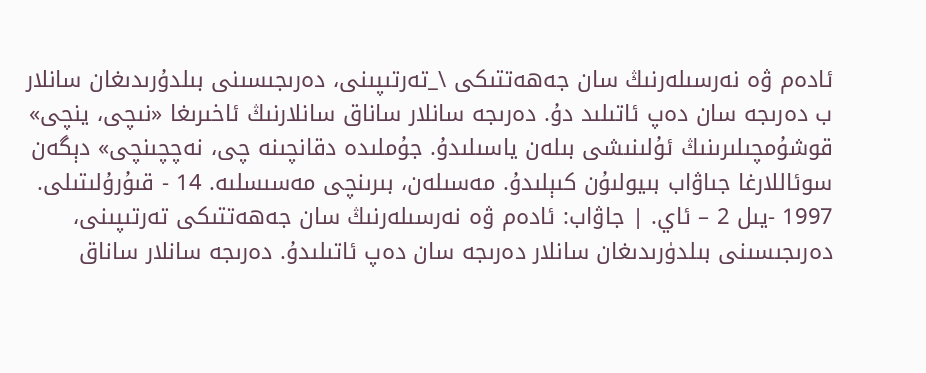ئادەم ۋە نەرسىلەرنىڭ سان جەھەتتىكى \_تەرتىپىنى، دەرىجىسىنى بىلدۇرىدىغان سانلار ب دەرىجە سان دەپ ئاتىلىد دۇ. دەرىجە سانلار ساناق سانلارنىڭ ئاخىرىغا «نىچى، ينچى» قوشۇمچىلىرىنىڭ ئۇلىنىشى بىلەن ياسىلىدۇ. جۇملىدە دقانچىنە چى، نەچچىنچى» دېگەن سوئاللارغا جىاۋاب بىيولىۇن كىېلىدۇ. مەسىلەن، بىرىنچى مەسىسلىە. 14 - قىۇرۇلىتىلى. 1997 -يىل 2 – ئاي. | جاۋاب: ئادەم ۋە نەرسىلەرنىڭ سان جەھەتتىكى تەرتىپىنى، دەرىجىسىنى بىلدۈرىدىغان سانلار دەرىجە سان دەپ ئاتىلىدۇ. دەرىجە سانلار ساناق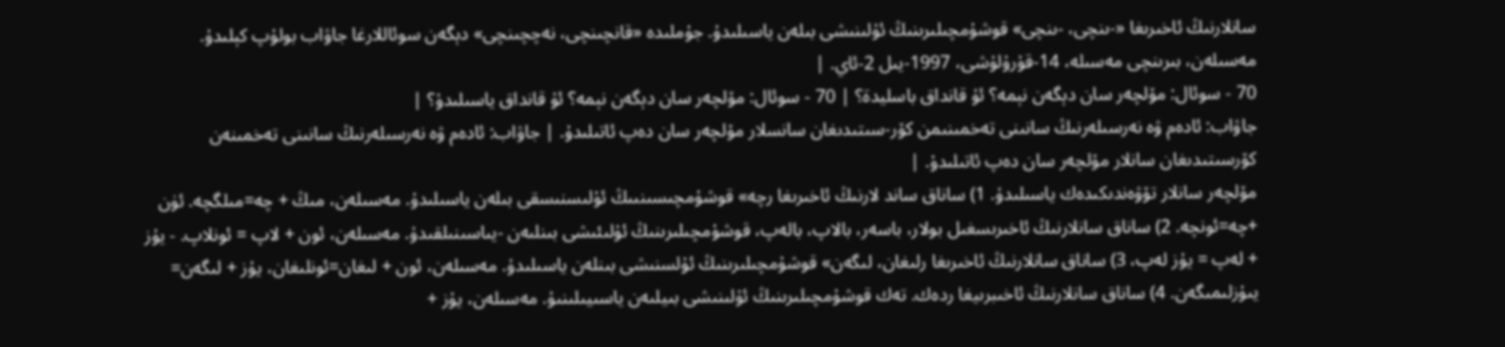سانلارنىڭ ئاخىرىغا «-ىنچى، -ىنچى» قوشۇمچىلىرىنىڭ ئۇلىنىشى بىلەن ياسىلىدۇ. جۇملىدە «قانچىنچى، نەچچىنچى» دېگەن سوئاللارغا جاۋاب بولۇپ كېلىدۇ. مەسىلەن، بىرىنچى مەسىلە، 14-قۇرۇلۇشى، 1997-يىل 2-ئاي. |
70 - سوئال: مۆلچەر سان دېگەن نېمە؟ ئۇ قانداق باسليدة؟ | 70 - سوئال: مۆلچەر سان دېگەن نېمە؟ ئۇ قانداق ياسىلىدۇ؟ |
جاۋاب: ئادەم ۋە نەرسىلەرنىڭ سانىنى تەخمىنىمن كۆر-سىتىدىغان سانسلار مۆلچەر سان دەپ ئاتىلىدۇ. | جاۋاب: ئادەم ۋە نەرسىلەرنىڭ سانىنى تەخمىنەن كۆرسىتىدىغان سانلار مۆلچەر سان دەپ ئاتىلىدۇ. |
مۆلچەر سانلار تۆۋەندىكىدەك ياسىلىدۇ. 1) ساناق ساند لارنىڭ ئاخىرىغا رچە» قوشۇمچىسىنىىڭ ئۇلىسنىسقى بىلەن ياسىلىدۇ. مەسىلەن، مىڭ + چە=مىلگچە. ئۈن +چە=ئونچە. 2) ساناق سانلارنىڭ ئاخىرىسغىل بولار، باسەر، بالاپ، بالەپ، قوشۇمچىلىرىنىڭ ئۇلىئىشى بىنلىەن -يىاسىنىلقىدۇ. مەسىلەن، ئون + لاپ = ئونلاپ. - يۇز + لەپ = يۇز لەپ، 3) ساناق سانلارنىڭ ئاخىرىغا رلىغان، لىگەن» قوشۇمچىلىرىنىڭ ئۇلسنىشى بىنلەن ياسىلىدۇ. مەسىلەن، ئون + لىغان=ئونلىغان، يۇز + لىگەن= يىۇزلىمىگەن. 4) ساناق سانلارنىڭ ئاخىبرىيغا ردەك. تەك قوشۇمچىلىرىنىڭ ئۇلىنىشى بىيلىەن ياسىيىلىنىۇ. مەسىلەن، يۇز +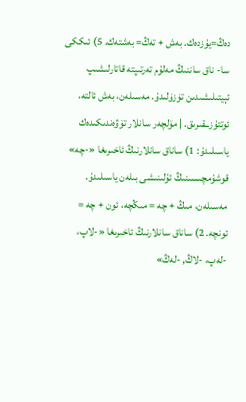دەڭ=يۇزدەك. بەش + تەڭ= بەشتەك. 5) ئىككى سا- ناق ساننىڭ مەلۇم تەرتىپتە قاتارلىشىپ ئېيتىلىشىدىن تۈزۈلىدۇ. مەسىلەن، بەش ئالتە، ئوتتۇزــقىرىق. | مۆلچەر سانلار تۆۋەندىكىدەك ياسىلىدۇ: 1) ساناق سانلارنىڭ ئاخىرىغا «-چە» قوشۇمچىسىنىڭ ئۇلىنىشى بىلەن ياسىلىدۇ. مەسىلەن، مىڭ + چە = مىڭچە، ئون + چە = ئونچە. 2) ساناق سانلارنىڭ ئاخىرىغا «-لاپ، -لەپ، -لاڭ, -لەڭ»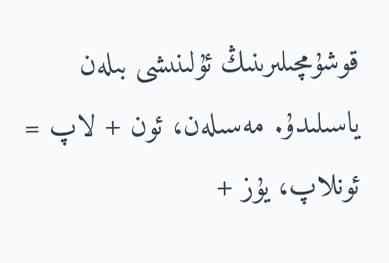قوشۇمچىلىرىنىڭ ئۇلىنىشى بىلەن ياسىلىدۇ. مەسىلەن، ئون + لاپ = ئونلاپ، يۇز +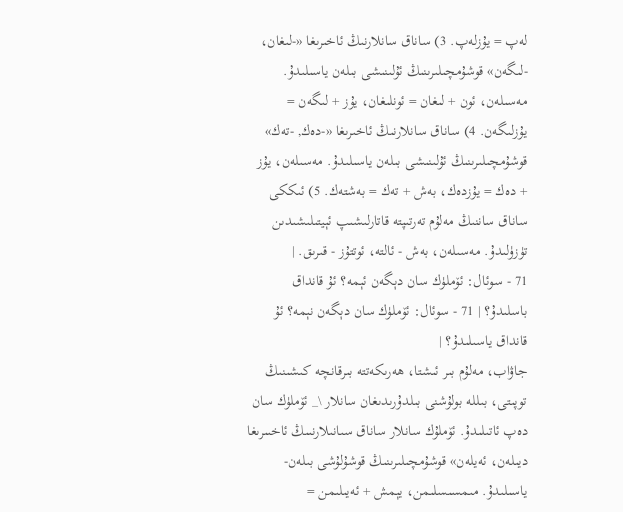لەپ = يۇزلەپ. 3) ساناق سانلارنىڭ ئاخىرىغا «-لىغان، -لىگەن» قوشۇمچىلىرىنىڭ ئۇلىنىشى بىلەن ياسىلىدۇ. مەسىلەن، ئون + لىغان = ئونلىغان، يۇز + لىگەن = يۇزلىگەن. 4) ساناق سانلارنىڭ ئاخىرىغا «-دەك, -تەك» قوشۇمچىلىرىنىڭ ئۇلىنىشى بىلەن ياسىلىدۇ. مەسىلەن، يۇز + دەك = يۇزدەك، بەش + تەك = بەشتەك. 5) ئىككى ساناق ساننىڭ مەلۇم تەرتىپتە قاتارلىشىپ ئېيتىلىشىدىن تۈزۈلىدۇ. مەسىلەن، بەش - ئالتە، ئوتتۇز - قىرىق. |
71 - سوئال: ئۆملۈك سان دېگەن ئېمە؟ ئۇ قانداق باسلىدۇ؟ | 71 - سوئال: ئۆملۈك سان دېگەن نېمە؟ ئۇ قانداق ياسىلىدۇ؟ |
جاۋاب، مەلۇم بىر ئىشتا، ھەرىكەتتە بىرقانچە كىشىنىڭ توپىتى، بىللە بولۇشنى بىلدۇرىدىغان سانلار \_ ئۆملۈك سان دەپ ئاتىلىدۇ. ئۆملۇك سانلار ساناق سىانىلارنىىڭ ئاخىىرىغا ديىلەن، ئەيلەن» قوشۇمچىلىرىنىڭ قوشۇلۇشى بىلەن-ياسىلىدۇ. مىمسىسلىمن، يېمش + ئەيىلىمن =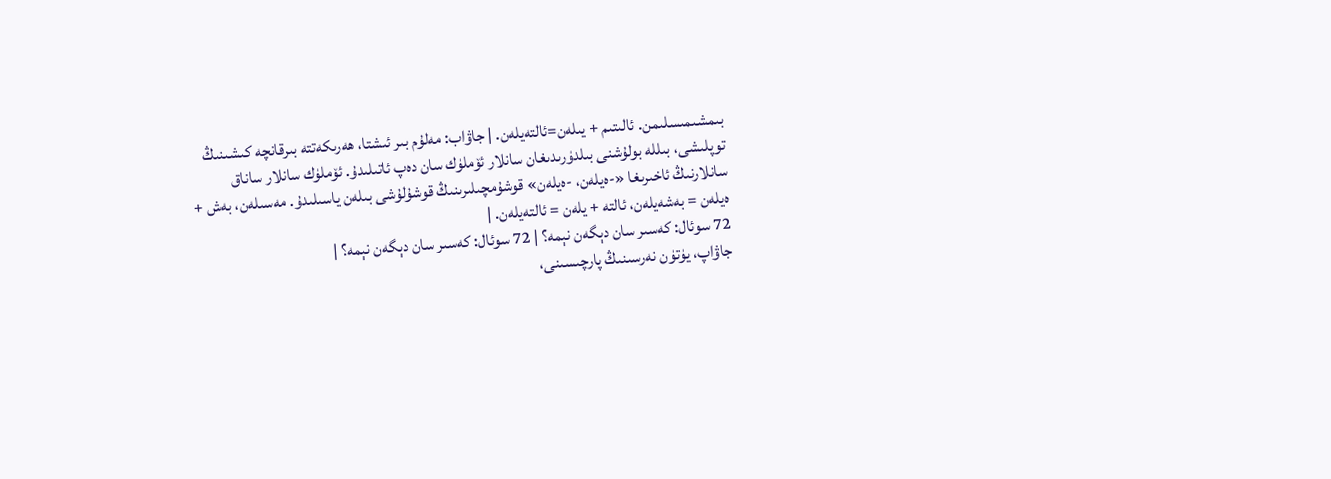بىمشىمىسلىمن. ئالىتىم + يىلەن=ئالتەيلەن. | جاۋاب: مەلۇم بىر ئىشتا، ھەرىكەتتە بىرقانچە كىشىنىڭ توپلىشى، بىللە بولۇشنى بىلدۈرىدىغان سانلار ئۆملۈك سان دەپ ئاتىلىدۇ. ئۆملۈك سانلار ساناق سانلارنىڭ ئاخىرىغا «-ەيلەن، -ەيلەن» قوشۇمچىلىرىنىڭ قوشۇلۇشى بىلەن ياسىلىدۇ. مەسىلەن، بەش + ەيلەن = بەشەيلەن، ئالتە + يلەن = ئالتەيلەن. |
72 سوئال: كەسىر سان دېگەن نېمە؟ | 72 سوئال: كەسىر سان دېگەن نېمە؟ |
جاۋاپ، يۈتۈن نەرسىنىڭ پارچىسىنى،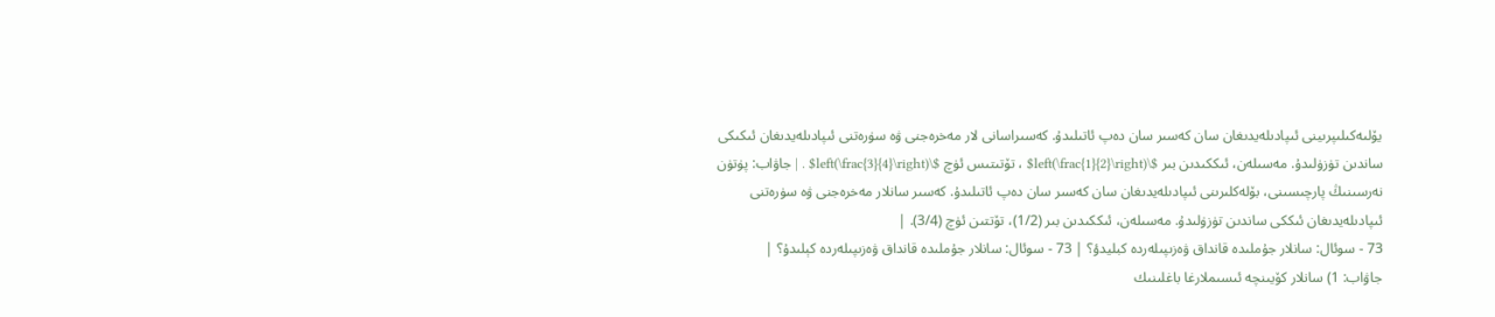يۆلىەكىلىپرىينى ئىپادىلەيدىغان سان كەسىر سان دەپ ئاتىلىدۇ. كەسىراسانى لار مەخرەجنى ۋە سۈرەتنى ئىپادىلەيدىغان ئىكىكى ساندىن تۈزۈلىدۇ. مەسىلەن، ئىككىدىن بىر $\left(\frac{1}{2}\right)$ ، تۆتىتىس ئۈچ $\left(\frac{3}{4}\right)$ . | جاۋاب: پۈتۈن نەرسىنىڭ پارچىسىنى، بۆلەكلىرىنى ئىپادىلەيدىغان سان كەسىر سان دەپ ئاتىلىدۇ. كەسىر سانلار مەخرەجنى ۋە سۈرەتنى ئىپادىلەيدىغان ئىككى ساندىن تۈزۈلىدۇ. مەسىلەن، ئىككىدىن بىر (1/2)، تۆتتىن ئۈچ (3/4). |
73 - سوئال: سانلار جۇملىدە قانداق ۋەزىپىلەردە كبليدؤ؟ | 73 - سوئال: سانلار جۇملىدە قانداق ۋەزىپىلەردە كېلىدۇ؟ |
جاۋاب: 1) سانلار كۆيىنچە ئىسىملارغا باغلىنىك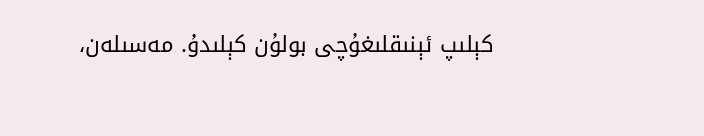كېلىپ ئېنىقلىغۇچى بولۇن كېلىدۇ. مەسىلەن،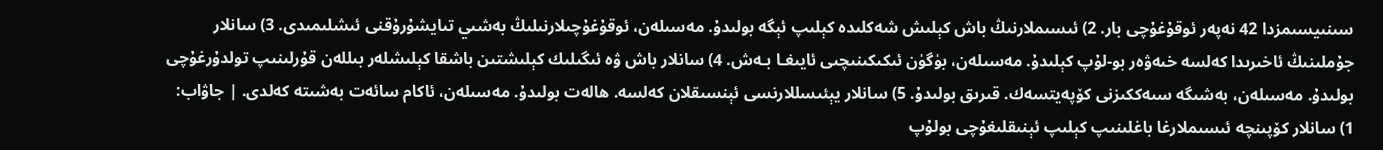سىنىيسىمزدا 42 نەپەر ئوقۇغۇچى بار. 2) ئىسىملارنىڭ باش كېلىش شەكلىدە كېلىپ ئېگە بولىدۇ. مەسىلەن، ئوقۇغۇچىلارنىلىڭ بەشىي تىايشۇرۇقنى ئىشلىمىدى. 3) سانلار جۇملىنىڭ ئاخىرىدا كەلسە خىەۋەر بو-لۇپ كېلىدۇ. مەسىلەن، بۈگۈن ئىكىكىنىچىى ئايىغـا بـەش. 4) سانلار باش ۋە ئىگىلىك كېلىشتىن باشقا كېلىشلەر بىللەن قۇرلىنىپ تولدۇرغۇچى بولىدۇ. مەسىلەن، بەشىگە سىەككىزنى كۆپەيتسەك. قىرىق بولىدۇ. 5) سانلار يېئىسللارنسى ئېنسىقلان كەلسە. ھالەت بولىدۇ. مەسىلەن، ئاكام سائەت بەشىتە كەلدى. | جاۋاب: 1) سانلار كۆپىنچە ئىسىملارغا باغلىنىپ كېلىپ ئېنىقلىغۇچى بولۇپ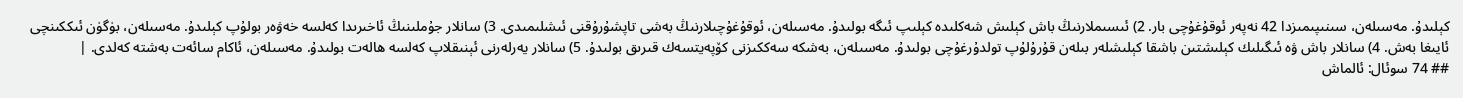كېلىدۇ. مەسىلەن، سىنىپىمىزدا 42 نەپەر ئوقۇغۇچى بار. 2) ئىسىملارنىڭ باش كېلىش شەكلىدە كېلىپ ئىگە بولىدۇ. مەسىلەن، ئوقۇغۇچىلارنىڭ بەشى تاپشۇرۇقنى ئىشلىمىدى. 3) سانلار جۇملىنىڭ ئاخىرىدا كەلسە خەۋەر بولۇپ كېلىدۇ. مەسىلەن، بۈگۈن ئىككىنچى ئايىغا بەش. 4) سانلار باش ۋە ئىگىلىك كېلىشتىن باشقا كېلىشلەر بىلەن قۇرۇلۇپ تولدۇرغۇچى بولىدۇ. مەسىلەن، بەشكە سەككىزنى كۆپەيتسەك قىرىق بولىدۇ. 5) سانلار يەرلەرنى ئېنىقلاپ كەلسە ھالەت بولىدۇ. مەسىلەن، ئاكام سائەت بەشتە كەلدى. |
## 74 سوئال: ئالماش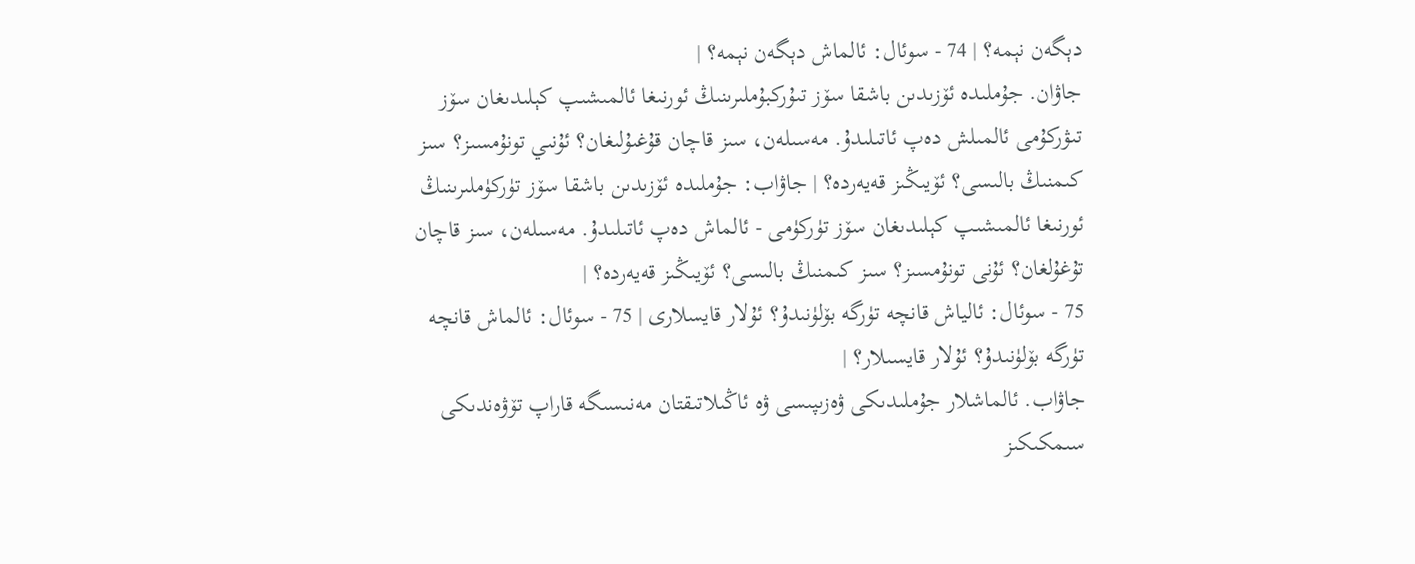دېگەن نېمە؟ | 74 - سوئال: ئالماش دېگەن نېمە؟ |
جاۋان. جۇملىدە ئۆزىدىن باشقا سۆز تىۇركبۇملىرىنىڭ ئورنىغا ئالمىشىپ كېلىدىغان سۆز تىۋركۇمى ئالمىلش دەپ ئاتىلىدۇ. مەسىلەن، سىز قاچان قۇغىۇلىغان؟ ئۇنىي تونۇمسىز؟ سىز كىمنىڭ بالىسى؟ ئۆيىڭىز قەيەردە؟ | جاۋاب: جۇملىدە ئۆزىدىن باشقا سۆز تۈركۈملىرىنىڭ ئورنىغا ئالمىشىپ كېلىدىغان سۆز تۈركۈمى - ئالماش دەپ ئاتىلىدۇ. مەسىلەن، سىز قاچان تۇغۇلغان؟ ئۇنى تونۇمسىز؟ سىز كىمنىڭ بالىسى؟ ئۆيىڭىز قەيەردە؟ |
75 - سوئال: ئالياش قانچە تۈرگە بۆلۈنىدۇ؟ ئۇلار قايسلارى | 75 - سوئال: ئالماش قانچە تۈرگە بۆلۈنىدۇ؟ ئۇلار قايسىلار؟ |
جاۋاب. ئالماشلار جۇملىدىكى ۋەزىپىسى ۋە ئاڭىلاتىقتان مەنىسىگە قاراپ تۆۋەندىكى سىمكىكىز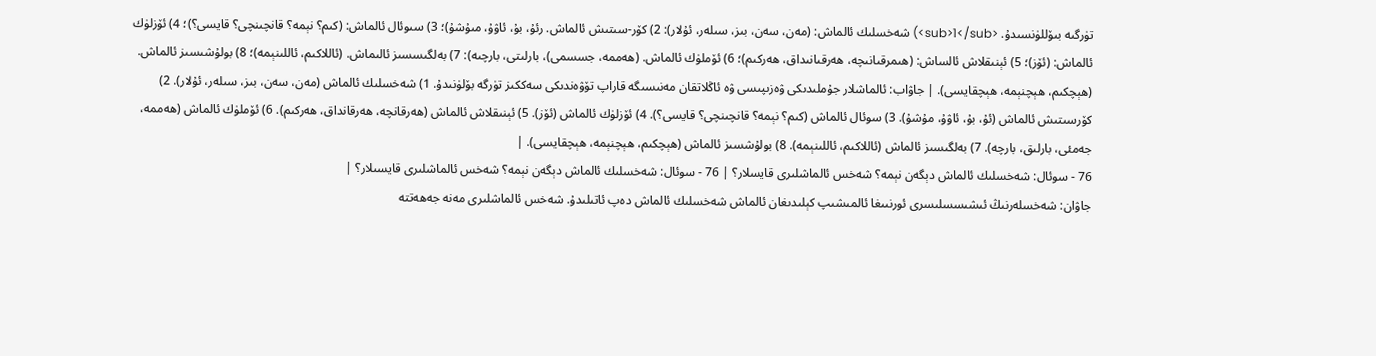تۈرگىە بىۆللۈنسىدۇ. <sub>1</sub>) شەخسلىك ئالماش: (مەن، سەن، بىز، سىلەر، ئۇلار): 2) كۆر-سىتىش ئالماش. رئۇ، بۇ، ئاۋۇ، مىۇشۇ)؛ 3) سىوئال ئالماش: (كىم؟ نېمە؟ قانچىنچى؟ قايسى؟)؛ 4) ئۆزلۈك ئالماش: (ئۆز)؛ 5) ئېنىقلاش ئالساش: (ھىمرقىانىچە، ھەرقىانىداق، ھەركىم)؛ 6) ئۆملۈك ئالماش. (ھەممە، جسسمى)، بارلىتى، بارچىه): 7) بەلگىسسىز ئالىماش. (ئاللاكىم، ئاللىنېمە)؛ 8) بولۇشىسىز ئالماش. (ھېچكىم، ھېچنېمە، ھېچقايسى). | جاۋاب: ئالماشلار جۇملىدىكى ۋەزىپىسى ۋە ئاڭلاتقان مەنىسىگە قاراپ تۆۋەندىكى سەككىز تۈرگە بۆلۈنىدۇ. 1) شەخسلىك ئالماش (مەن، سەن، بىز، سىلەر، ئۇلار). 2) كۆرسىتىش ئالماش (ئۇ، بۇ، ئاۋۇ، مۇشۇ). 3) سوئال ئالماش (كىم؟ نېمە؟ قانچىنچى؟ قايسى؟). 4) ئۆزلۈك ئالماش (ئۆز). 5) ئېنىقلاش ئالماش (ھەرقانچە، ھەرقانداق، ھەركىم). 6) ئۆملۈك ئالماش (ھەممە، جەمئى، بارلىق، بارچە). 7) بەلگىسىز ئالماش (ئاللاكىم، ئاللىنېمە). 8) بولۇشسىز ئالماش (ھېچكىم، ھېچنېمە، ھېچقايسى). |
76 - سوئال: شەخسلىك ئالماش دېگەن نېمە؟ شەخس ئالماشلىرى قايسلار؟ | 76 - سوئال: شەخسلىك ئالماش دېگەن نېمە؟ شەخس ئالماشلىرى قايسىلار؟ |
جاۋان: شەخسلەرنىڭ ئىشىسسلىسرى ئورنىىغا ئالمىشىپ كېلىدىغان ئالماش شەخسلىك ئالماش دەپ ئاتىلىدۇ. شەخس ئالماشلىرى مەنە جەھەتتە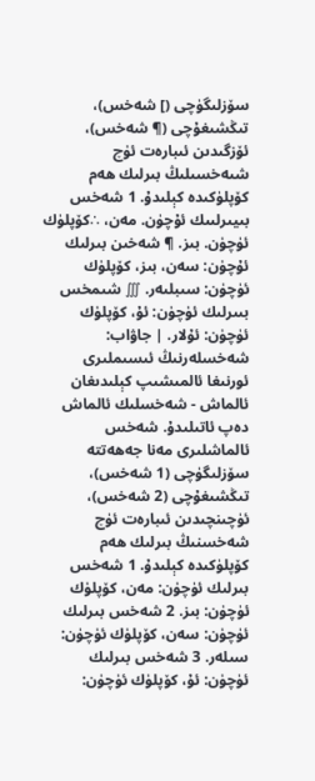سۆزلىگۈچى (] شەخس)، تىڭشىغۇچى (¶ شەخس)، ئۆزگىدىن ئىبارەت ئۈچ شىەخسىلىڭ بىرلىك ھەم كۆپلۈكىدە كېلىدۇ. 1 شەخس بىيىرلىىك ئۇچۈن. مەن، ∴كۆپلۈك ئۈچۈن. بىز. ¶ شەخىن بىرلىك ئۇچۈن: سەن، بىز، كۆپلۈك ئۈچۈن: سىبلىەر. ∭ شىمخس بىىرلىك ئۈچۈن: ئۇ، كۆپلۈك ئۈچۈن: ئۇلار. | جاۋاب: شەخسلەرنىڭ ئىسىملىرى ئورنىغا ئالمىشىپ كېلىدىغان ئالماش - شەخسلىك ئالماش دەپ ئاتىلىدۇ. شەخس ئالماشلىرى مەنا جەھەتتە سۆزلىگۈچى (1 شەخس)، تىڭشىغۇچى (2 شەخس)، ئۈچىنچىدىن ئىبارەت ئۈچ شەخسنىڭ بىرلىك ھەم كۆپلۈكىدە كېلىدۇ. 1 شەخس بىرلىك ئۈچۈن: مەن، كۆپلۈك ئۈچۈن: بىز. 2 شەخس بىرلىك ئۈچۈن: سەن، كۆپلۈك ئۈچۈن: سىلەر. 3 شەخس بىرلىك ئۈچۈن: ئۇ، كۆپلۈك ئۈچۈن: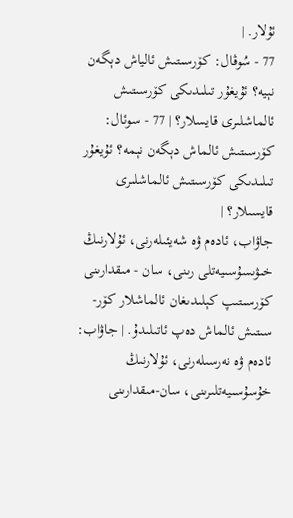ئۇلار. |
77 - سُوڤال: كۆرسىتىش ئالياش دېگەن نېيە؟ ئۇيغۇر تىلىدىكى كۆرسىتىش ئالماشلىرى قايسلار؟ | 77 - سوئال: كۆرسىتىش ئالماش دېگەن نېمە؟ ئۇيغۇر تىلىدىكى كۆرسىتىش ئالماشلىرى قايسىلار؟ |
جاۋاب، ئادەم ۋە شەيئىلەرنى، ئۇلارنىڭ خىۋىسۇسىيەتلى رىنى، سان - مىقدارىنى كۆرسىتىپ كېلىدىغان ئالماشلار كۆر-سىتىش ئالماش دەپ ئاتىلىدۇ. | جاۋاب: ئادەم ۋە نەرسىلەرنى، ئۇلارنىڭ خۇسۇسىيەتلىرىنى، سان-مىقدارىنى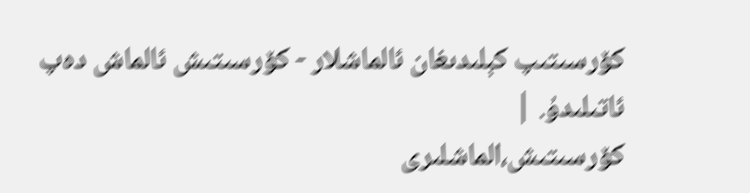كۆرسىتىپ كېلىدىغان ئالماشلار - كۆرسىتىش ئالماش دەپ ئاتىلىدۇ. |
كۆرسىتىش،الماشلىرى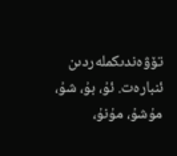تۆۋەندىكملەردىن ئنبارەت. ئۇ، بۇ، شۇ، مۇشۇ، مۇنۇ،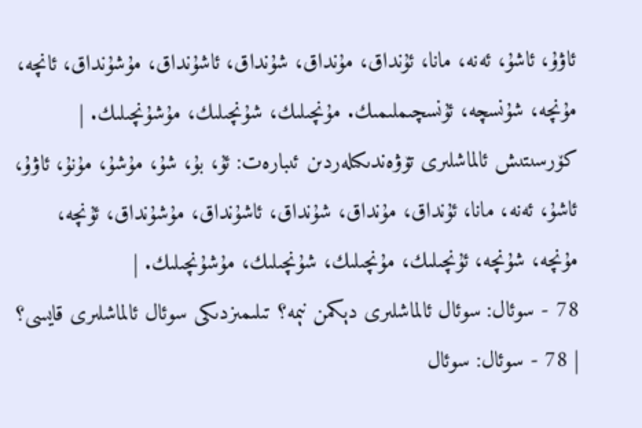ئاۋۇ، ئاشۇ، ئەنە، مانا، ئۇنداق، مۇنداق، شۇنداق، ئاشۇنداق، مۇشۇنداق، ئانچە، مۇنچە، شۇنسچە، ئۇنسچىملىمىك. مۇنچىلىك، شۇنچىلىك، مۇشۇنچىلىك. | كۆرسىتىش ئالماشلىرى تۆۋەندىكىلەردىن ئىبارەت: ئۇ، بۇ، شۇ، مۇشۇ، مۇنۇ، ئاۋۇ، ئاشۇ، ئەنە، مانا، ئۇنداق، مۇنداق، شۇنداق، ئاشۇنداق، مۇشۇنداق، ئۇنچە، مۇنچە، شۇنچە، ئۇنچىلىك، مۇنچىلىك، شۇنچىلىك، مۇشۇنچىلىك. |
78 - سوئال: سوئال ئالماشلىرى دېكمن نېمە؟ تىلىمىزدىكى سوئال ئالماشلىرى قايسى؟ | 78 - سوئال: سوئال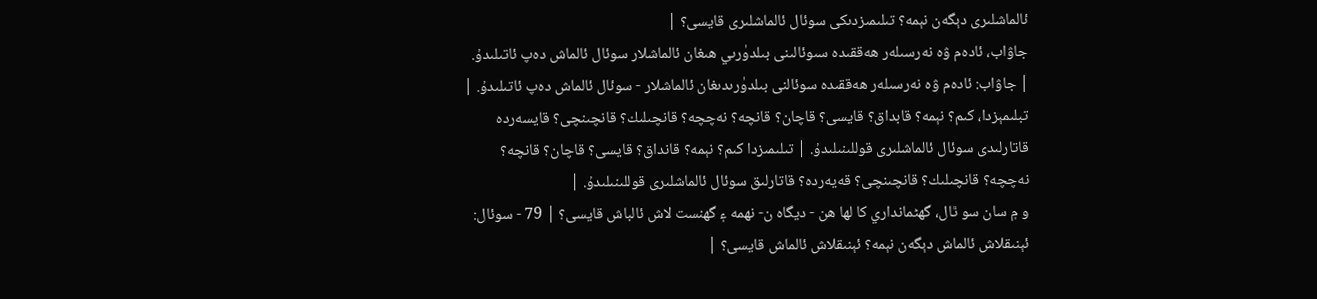ئالماشلىرى دېگەن نېمە؟ تىلىمىزدىكى سوئال ئالماشلىرى قايسى؟ |
جاۋاب، ئادەم ۋە نەرسىلەر ھەققىدە سىوئالىنى بىلدۈرىي ھىغان ئالماشلار سوئال ئالماش دەپ ئاتىلىدۇ. | جاۋاب: ئادەم ۋە نەرسىلەر ھەققىدە سوئالنى بىلدۈرىدىغان ئالماشلار - سوئال ئالماش دەپ ئاتىلىدۇ. |
تبلىمېزدا، كىم؟ نېمە؟ قابداق؟ قايسى؟ قاچان؟ قانچە؟ نەچچە؟ قانچىلىك؟ قانچىنچى؟ قايسەردە قاتارلىدى سوئال ئالماشلىرى قوللىنىلىدۇ. | تىلىمىزدا كىم؟ نېمە؟ قانداق؟ قايسى؟ قاچان؟ قانچە؟ نەچچە؟ قانچىلىك؟ قانچىنچى؟ قەيەردە؟ قاتارلىق سوئال ئالماشلىرى قوللىنىلىدۇ. |
و ۾ سان سو ٿال، گهڻمانداري کا لها هن - ديگاه ن- نهمه ۽ گهنست لاش ئالباش قايسى؟ | 79 - سوئال: ئېنىقلاش ئالماش دېگەن نېمە؟ ئېنىقلاش ئالماش قايسى؟ |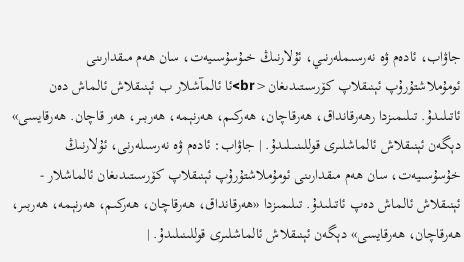جاۋاب، ئادەم ۋە نەرسىملەرنىي، ئۇلارنىڭ خىۇسۇسىيەت، سان ھەم مىقدارىنى ئومۇملاشتۇرۇپ ئېنىقلاپ كۆرسىتىدىغان<br>ئا ئالمآشلار ب ئېنىقلاش ئالماش دەن ئاتىلىدۇ. تىلىمىزدا رھەرقانداق، ھەرقاچان، ھەركىم، ھەرنېمە، ھەربىر، ھەر قاچان. ھەرقايسى» دېگەن ئېنىقلاش ئالماشلىرى قوللىنىــلىدۇ. | جاۋاب: ئادەم ۋە نەرسىلەرنى، ئۇلارنىڭ خۇسۇسىيەت، سان ھەم مىقدارىنى ئومۇملاشتۇرۇپ ئېنىقلاپ كۆرسىتىدىغان ئالماشلار - ئېنىقلاش ئالماش دەپ ئاتىلىدۇ. تىلىمىزدا «ھەرقانداق، ھەرقاچان، ھەركىم، ھەرنېمە، ھەربىر، ھەرقاچان، ھەرقايسى» دېگەن ئېنىقلاش ئالماشلىرى قوللىنىلىدۇ. |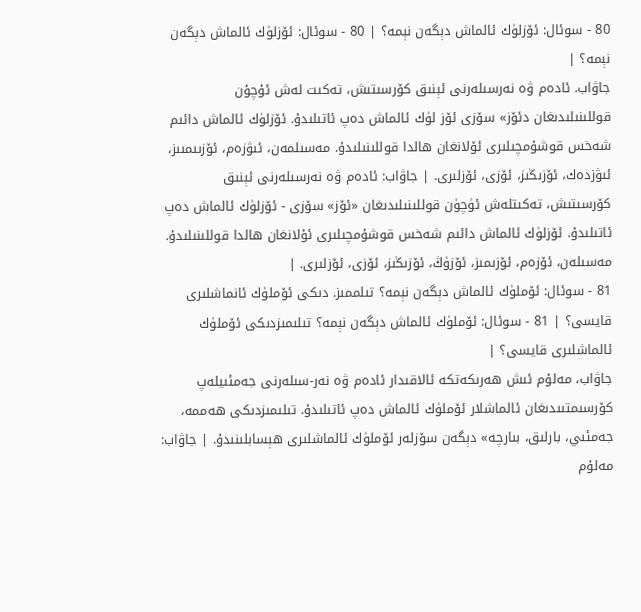80 - سوئال: ئۆزلۈك ئالماش دېگەن نېمە؟ | 80 - سوئال: ئۆزلۈك ئالماش دېگەن نېمە؟ |
جاۋاب. ئادەم ۋە نەرسىلەرنى ئېنىق كۆرسىتىش، تەكىت لەش ئۇچۇن قوللىنىلىدىغان دئۆز» سۆزى ئۆز لۈك ئالماش دەپ ئاتىلىدۇ. ئۆزلۈك ئالماش دائىم شەخس قوشۇمچىلىرى ئۆلانغان ھالدا قوللىنىلىدۇ. مەسىلمەن، ئىۋزەم، ئۆزىىمىىز، ئىۋزدەك، ئۆزىڭىز، ئۆزى، ئۆزلىرى. | جاۋاب: ئادەم ۋە نەرسىلەرنى ئېنىق كۆرسىتىش، تەكىتلەش ئۈچۈن قوللىنىلىدىغان «ئۆز» سۆزى - ئۆزلۈك ئالماش دەپ ئاتىلىدۇ. ئۆزلۈك ئالماش دائىم شەخس قوشۇمچىلىرى ئۇلانغان ھالدا قوللىنىلىدۇ. مەسىلەن، ئۆزەم، ئۆزىمىز، ئۆزۈڭ، ئۆزىڭىز، ئۆزى، ئۆزلىرى. |
81 - سوئال: ئۆملۈك ئالماش دېگەن نېمە؟ تىلممىز. دىكى ئۆملۈك ئانماشلىرى قايسى؟ | 81 - سوئال: ئۆملۈك ئالماش دېگەن نېمە؟ تىلىمىزدىكى ئۆملۈك ئالماشلىرى قايسى؟ |
جاۋاب، مەلۇم ئىش ھەرىكەتكە ئالاقىدار ئادەم ۋە نەر-سىلەرنى جەمئىيلەپ كۆرسىمتىىدىغان ئالماشلار ئۆملۈك ئالماش دەپ ئاتىلىدۇ. تىلىمىزدىكى ھەممە، جەمئىي، بارلىق، بىارچە» دېگەن سۆزلەر ئۆملۈك ئالماشلىرى ھېسابلىنىدۇ. | جاۋاب: مەلۇم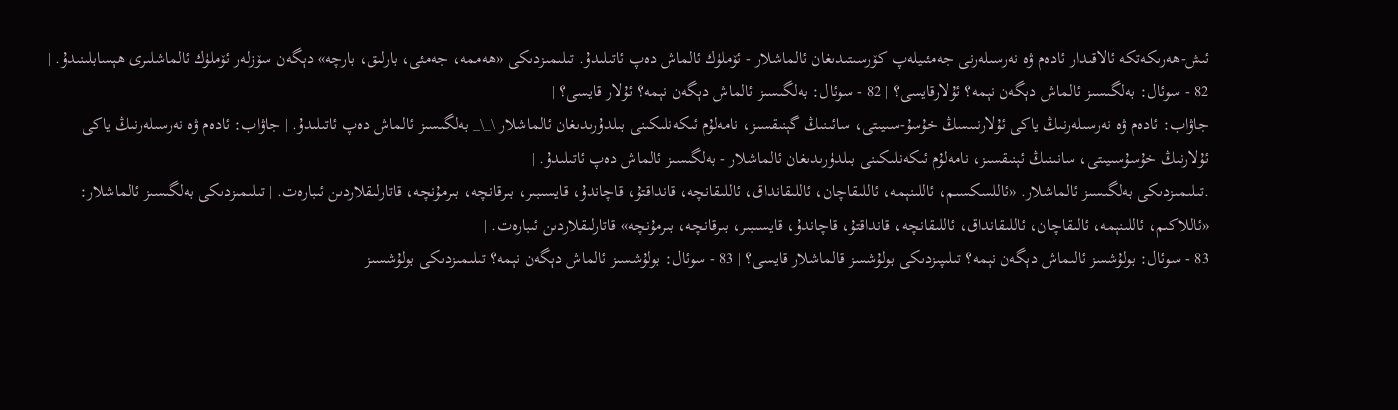ئىش-ھەرىكەتكە ئالاقىدار ئادەم ۋە نەرسىلەرنى جەمئىيلەپ كۆرسىتىدىغان ئالماشلار - ئۆملۈك ئالماش دەپ ئاتىلىدۇ. تىلىمىزدىكى «ھەممە، جەمئى، بارلىق، بارچە» دېگەن سۆزلەر ئۆملۈك ئالماشلىرى ھېسابلىنىدۇ. |
82 - سوئال: بەلگىسىز ئالماش دېگەن نېمە؟ ئۇلارقايسى؟ | 82 - سوئال: بەلگىسىز ئالماش دېگەن نېمە؟ ئۇلار قايسى؟ |
جاۋاب: ئادەم ۋە نەرسىلەرنىڭ ياكى ئۇلارنىىسڭ خۇسۇ-سىيىتى، سائىنىڭ گېنىقسىز، نامەلۇم ئىكەنلىكىنى بىلدۇرىدىغان ئالماشلار \_\_ بەلگىسىز ئالماش دەپ ئاتىلىدۇ. | جاۋاب: ئادەم ۋە نەرسىلەرنىڭ ياكى ئۇلارنىڭ خۇسۇسىيىتى، سانىنىڭ ئېنىقسىز، نامەلۇم ئىكەنلىكىنى بىلدۈرىدىغان ئالماشلار - بەلگىسىز ئالماش دەپ ئاتىلىدۇ. |
.تىلىمىزدىكى بەلگىسىز ئالماشلار. «ئاللسكسىم، ئاللىنېمە، ئاللىقاچان، ئاللىقانداق، ئاللىقانچە، قانداقتۇ، قاچاندۇ، قايسىبىر، بىرقانچە، بىرمۇنچە، قاتارلىقلاردىن ئىبارەت. | تىلىمىزدىكى بەلگىسىز ئالماشلار: «ئاللاكىم، ئاللىنېمە، ئالىقاچان، ئاللىقانداق، ئاللىقانچە، قانداقتۇ، قاچاندۇ، قايسىبىر، بىرقانچە، بىرمۇنچە» قاتارلىقلاردىن ئىبارەت. |
83 - سوئال: بولۇشسز ئالىماش دېگەن نېمە؟ تىلىپىزدىكى بولۇشسز قالماشلار قايسى؟ | 83 - سوئال: بولۇشسىز ئالماش دېگەن نېمە؟ تىلىمىزدىكى بولۇشسىز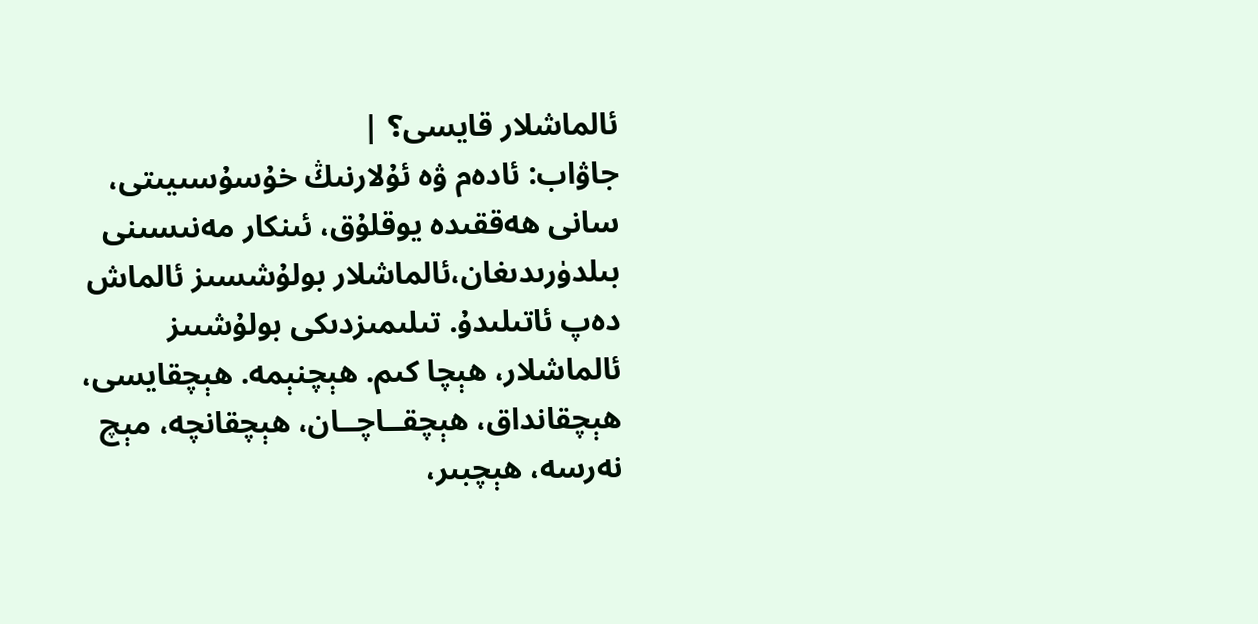ئالماشلار قايسى؟ |
جاۋاب: ئادەم ۋە ئۇلارنىڭ خۇسۇسىيىتى، سانى ھەققىدە يوقلۇق، ئىنكار مەنىسىنى بىلدۈرىدىغان،ئالماشلار بولۇشسىز ئالماش دەپ ئاتىلىدۇ. تىلىمىزدىكى بولۇشىىز ئالماشلار، ھېچا كىم. ھېچنېمە. ھېچقايسى، ھېچقانداق، ھېچقــاچــان، ھېچقانچە، مېچ نەرسە، ھېچبىر،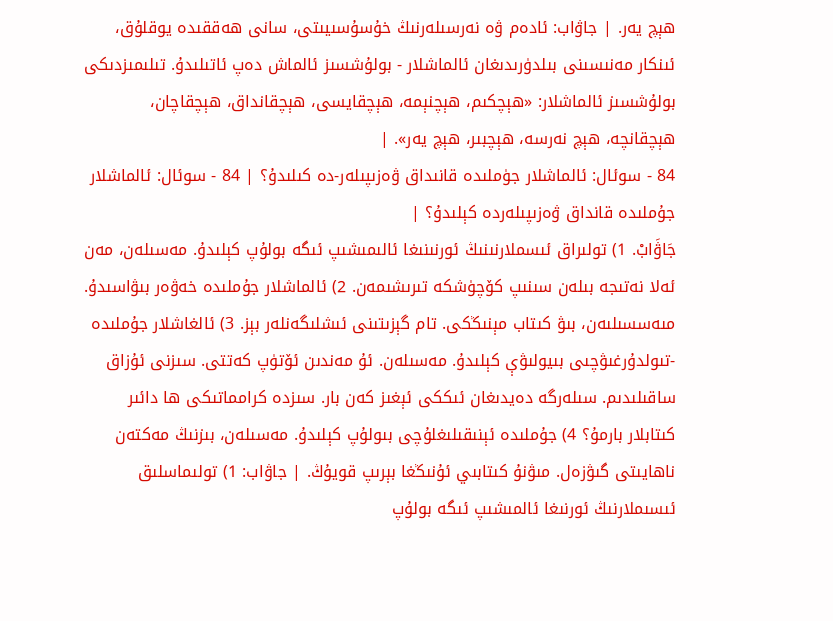ھېچ يەر. | جاۋاب: ئادەم ۋە نەرسىلەرنىڭ خۇسۇسىيىتى، سانى ھەققىدە يوقلۇق، ئىنكار مەنىسىنى بىلدۈرىدىغان ئالماشلار - بولۇشسىز ئالماش دەپ ئاتىلىدۇ. تىلىمىزدىكى بولۇشسىز ئالماشلار: «ھېچكىم، ھېچنېمە، ھېچقايسى، ھېچقانداق، ھېچقاچان، ھېچقانچە، ھېچ نەرسە، ھېچبىر، ھېچ يەر». |
84 - سوئال: ئالماشلار جۈملىدە قانىداق ۋەزىپىلەر-ده كىلىدۇ؟ | 84 - سوئال: ئالماشلار جۇملىدە قانداق ۋەزىپىلەردە كېلىدۇ؟ |
جَاۋَابْ. 1) تولىراق ئىسملارنىنىڭ ئورنىنىغا ئالىمىشىپ ئىگە بولۇپ كېلىدۇ. مەسىلەن، مەن ئەلا نەتىجە بىلەن سىنىپ كۆچۈشكە تىرىشىمەن. 2) ئالماشلار جۇملىدە خەۋەر بىۋاسىدۇ. مىەسسىلىەن، بىۋ كىتاب مېنىڭكى. تام گېزىتىنى ئىشلىگەنلەر بېز. 3) ئالغاشلار جۇملىدە -تىولدۇرغىۋچىى بىيولىۋې كېلىدۇ. مەسىلەن. ئۇ مەندىن ئۆتۈپ كەتتى. سىزنى ئۇزاق ساقىلىدىم. سىلەرگە دەيدىغان ئىككى ئېغىز كەن بار. سىزدە كرامماتىكى ھا دائىر كىتابلار بارمۇ؟ 4) جۇملىدە ئېنىقىلىغلۇچى بىولۇپ كېلىدۇ. مەسىلەن، بىزنىڭ مەكتەن ناھايىتى گىۋزەل. مىۋنۇ كىتابىي ئۇنىڭغا بېرىپ قويۇڭ. | جاۋاب: 1) تولىماسلىق ئىسىملارنىڭ ئورنىغا ئالمىشىپ ئىگە بولۇپ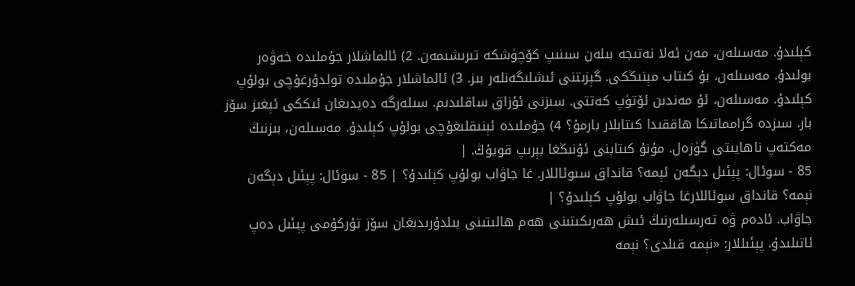كېلىدۇ. مەسىلەن، مەن ئەلا نەتىجە بىلەن سىنىپ كۆچۈشكە تىرىشىمەن. 2) ئالماشلار جۇملىدە خەۋەر بولىدۇ. مەسىلەن، بۇ كىتاب مېنىڭكى. گېزىتنى ئىشلىگەنلەر بىز. 3) ئالماشلار جۇملىدە تولدۇرغۇچى بولۇپ كېلىدۇ. مەسىلەن، ئۇ مەندىن ئۆتۈپ كەتتى. سىزنى ئۇزاق ساقلىدىم. سىلەرگە دەيدىغان ئىككى ئېغىز سۆز بار. سىزدە گرامماتىكا ھاققىدا كىتابلار بارمۇ؟ 4) جۇملىدە ئېنىقلىغۇچى بولۇپ كېلىدۇ. مەسىلەن، بىزنىڭ مەكتەپ ناھايىتى گۈزەل. مۇنۇ كىتابنى ئۇنىڭغا بېرىپ قويۇڭ. |
85 - سوئال: پېئىل دېگەن ئېمە؟ قانداق سىوئاللار. غا جاۋاب بولۇپ كېلىدۇ؟ | 85 - سوئال: پېئىل دېگەن نېمە؟ قانداق سوئاللارغا جاۋاب بولۇپ كېلىدۇ؟ |
جاۋاب. ئادەم ۋە تەرسىلەرنىڭ ئىش ھەرىكىتىنى ھەم ھالىتىنى بىلدۇرىدىغان سۆز تۇركۇمى پېئىل دەپ ئاتىلىدۇ. پېئىللار: «نېمە قىلدى؟ نېمە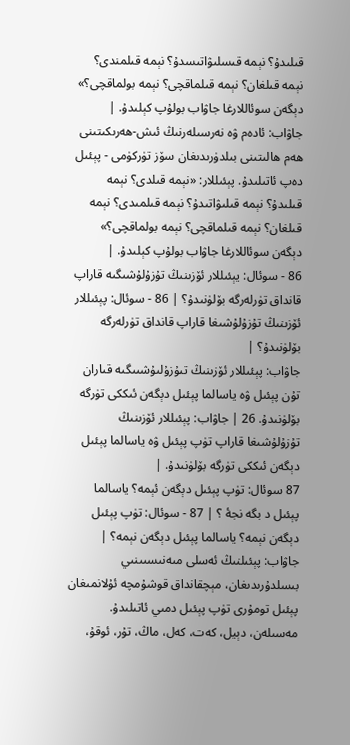قىلىدۇ؟ نېمە قىسلىۋاتىسدۇ؟ نېمه قىلمندى؟ نېمه قىلغان؟ نېمه قىلماقچى؟ نېمه بولماقچى؟» دېگەن سوئاللارغا جاۋاب بولۇپ كېلىدۇ. | جاۋاب: ئادەم ۋە نەرسىلەرنىڭ ئىش-ھەرىكىتىنى ھەم ھالىتىنى بىلدۈرىدىغان سۆز تۈركۈمى - پېئىل دەپ ئاتىلىدۇ. پېئىللار: «نېمە قىلدى؟ نېمە قىلىدۇ؟ نېمە قىلىۋاتىدۇ؟ نېمە قىلمىدى؟ نېمە قىلغان؟ نېمە قىلماقچى؟ نېمە بولماقچى؟» دېگەن سوئاللارغا جاۋاب بولۇپ كېلىدۇ. |
86 - سوئال: يېئىللار ئۆزىنىڭ تۇزۇلۇشىگىە قاراپ قانداق تۈرلەرگە بۆلۈنىدۇ؟ | 86 - سوئال: پېئىللار ئۆزىنىڭ تۇزۇلۇشىغا قاراپ قانداق تۈرلەرگە بۆلۈنىدۇ؟ |
جاۋاب: پېئىللار ئۆزىنىڭ تىۇزۇلىۇشىىگىە قىاران تۇن پېئىل ۋە ياسالما پېئىل دېگەن ئىككى تۈرگە بۆلۈنىدۇ. 26 | جاۋاب: پېئىللار ئۆزىنىڭ تۇزۇلۇشىغا قاراپ تۈپ پېئىل ۋە ياسالما پېئىل دېگەن ئىككى تۈرگە بۆلۈنىدۇ. |
87 سوئال: تۈپ پېئىل دېگەن ئېمە؟ ياسالما پېئىل د بگه نجهٔ ؟ | 87 - سوئال: تۈپ پېئىل دېگەن نېمە؟ ياسالما پېئىل دېگەن نېمە؟ |
جاۋاب: پېئىلنىڭ ئەسلى مىەنىسىىنىي بىسلدۇرىدىغان، مېچقانداق قوشۇمچە ئۇلانمىغان پېئىل تومۇرى تۈپ پېئىل دمىي ئاتىلىدۇ. مەسىلەن، دېيل، كەت، كەل، ماڭ، تۇر، ئوقۇ،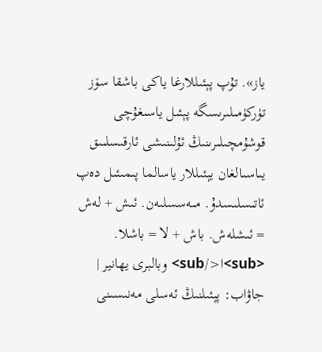ياز». تۇپ پېئىللارغا ياكى باشقا سۆز تۈركۈمىلىرىسگە پېئىل ياسىغۇچى قوشۇمچىلىرىنىڭ ئۇلىنىشى ئارقىسلىىق يىاسىالغان يېئىللار ياسالما پىمىئىل دەپ ئاتىسلىسدۇ. مىەسسلىەن. ئىش + لەش = ئىشلەش. باش + لا = باشلا. <sub>ا</sub> وبالبرى يهانير | جاۋاب: پېئىلنىڭ ئەسلى مەنىسىنى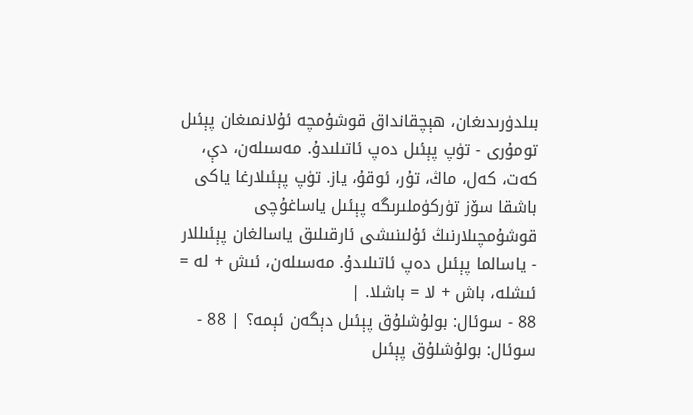بىلدۈرىدىغان، ھېچقانداق قوشۇمچە ئۇلانمىغان پېئىل تومۇرى - تۈپ پېئىل دەپ ئاتىلىدۇ. مەسىلەن، دې، كەت، كەل، ماڭ، تۇر، ئوقۇ، ياز. تۈپ پېئىلارغا ياكى باشقا سۆز تۈركۈملىرىگە پېئىل ياساغۇچى قوشۇمچىلارنىڭ ئۇلىنىشى ئارقىلىق ياسالغان پېئىللار - ياسالما پېئىل دەپ ئاتىلىدۇ. مەسىلەن، ئىش + لە = ئىشلە، باش + لا = باشلا. |
88 - سوئال: بولۇشلۇق پېئىل دېگەن ئېمە؟ | 88 - سوئال: بولۇشلۇق پېئىل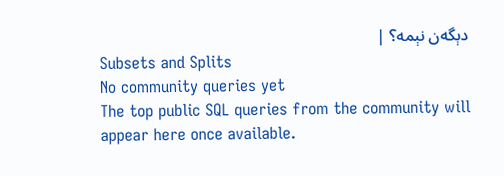دېگەن نېمە؟ |
Subsets and Splits
No community queries yet
The top public SQL queries from the community will appear here once available.